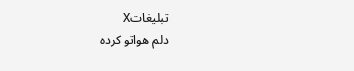تبليغاتX
دلم هواتو کرده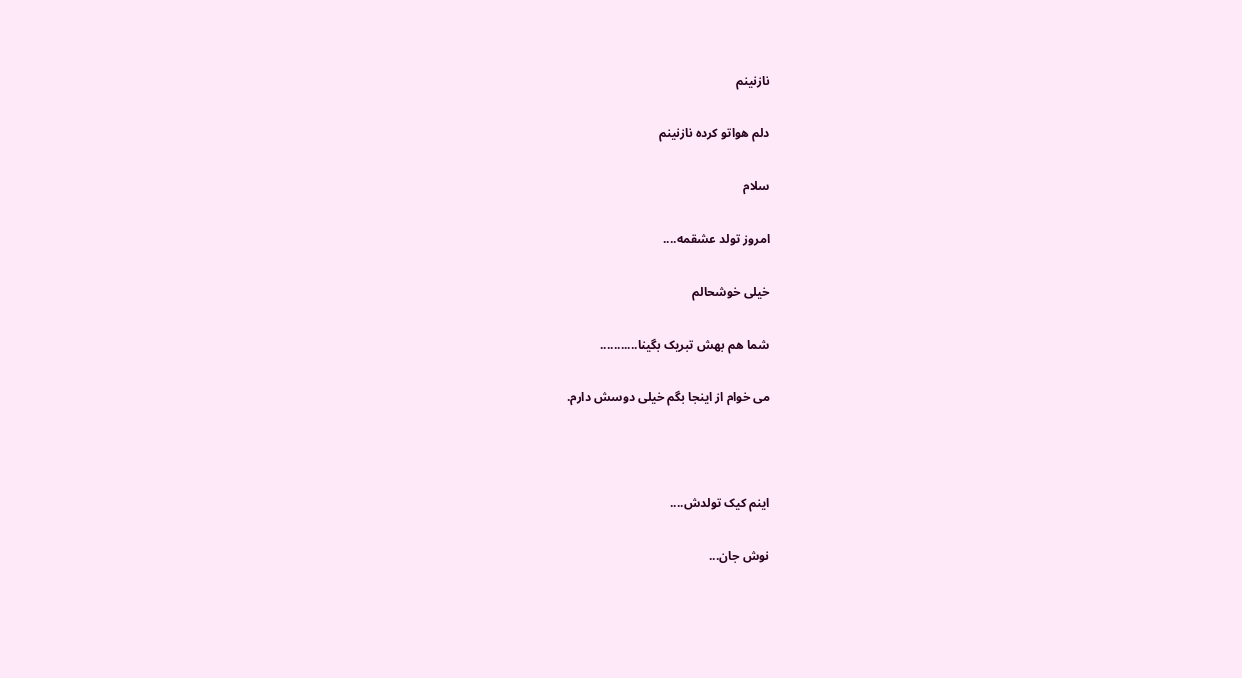نازنینم

دلم هواتو کرده نازنینم

سلام

امروز تولد عشقمه....

خیلی خوشحالم

شما هم بهش تبریک بگینا...........

می خوام از اینجا بگم خیلی دوسش دارم.



اینم کیک تولدش....

نوش جان...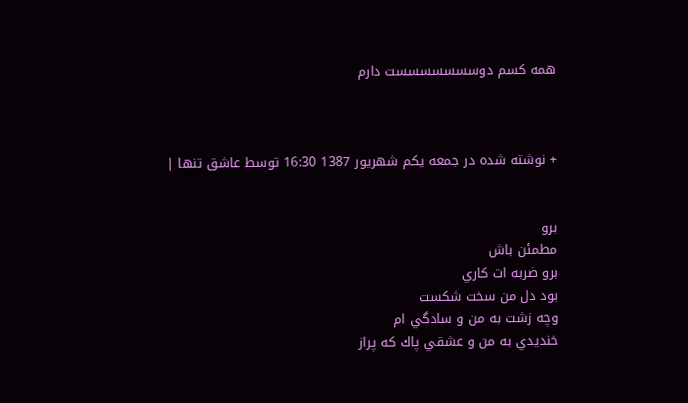همه کسم دوسسسسسسست دارم



+ نوشته شده در جمعه یکم شهریور 1387 16:30 توسط عاشق تنها |


برو
مطمئن باش
برو ضربه ات كاري
بود دل من سخت شكست
وچه زشت به من و سادگي ام
خنديدي به من و عشقي پاك كه پراز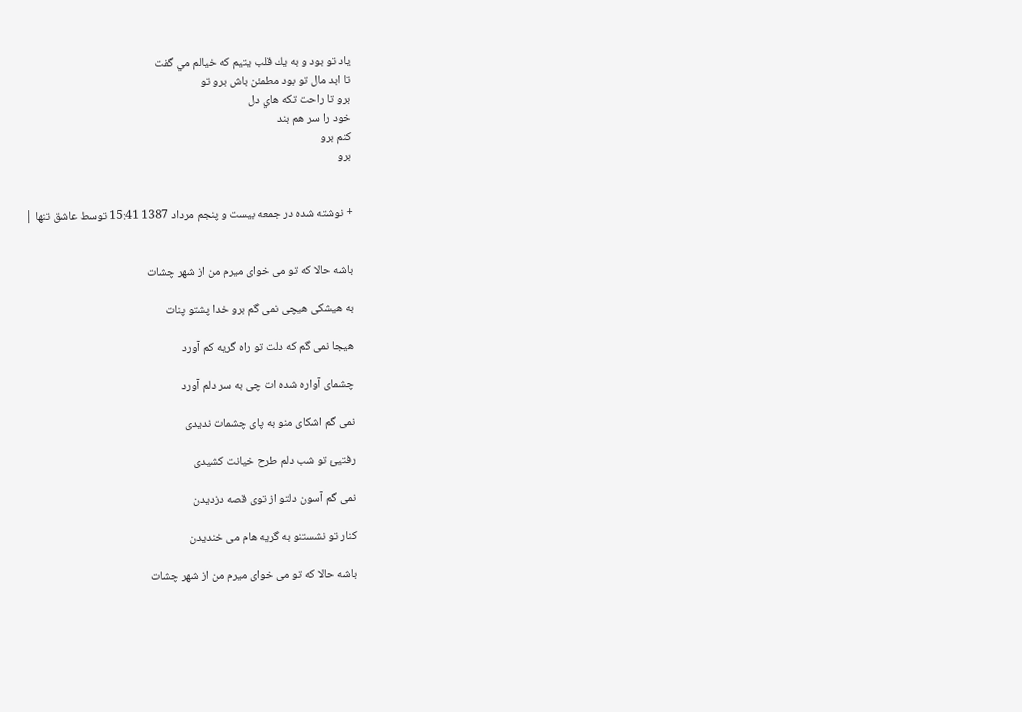ياد تو بود و به يك قلب يتيم كه خيالم مي گفت
تا ابد مال تو بود مطمئن باش برو تو
برو تا راحت تكه هاي دل
خود را سر هم بند
كنم برو
برو


+ نوشته شده در جمعه بیست و پنجم مرداد 1387 15:41 توسط عاشق تنها |


باشه حالا که تو می خوای میرم من از شهر چشات

به هیشکی هیچی نمی گم برو خدا پشتو پنات

هیجا نمی گم که دلت تو راه گریه کم آورد

چشمای آواره شده ات چی به سر دلم آورد

نمی گم اشکای منو به پای چشمات ندیدی

رفتیئ تو شب دلم طرح خیانت کشیدی

نمی گم آسون دلتو از توی قصه دزدیدن

کنار تو نشستنو به گریه هام می خندیدن

باشه حالا که تو می خوای میرم من از شهر چشات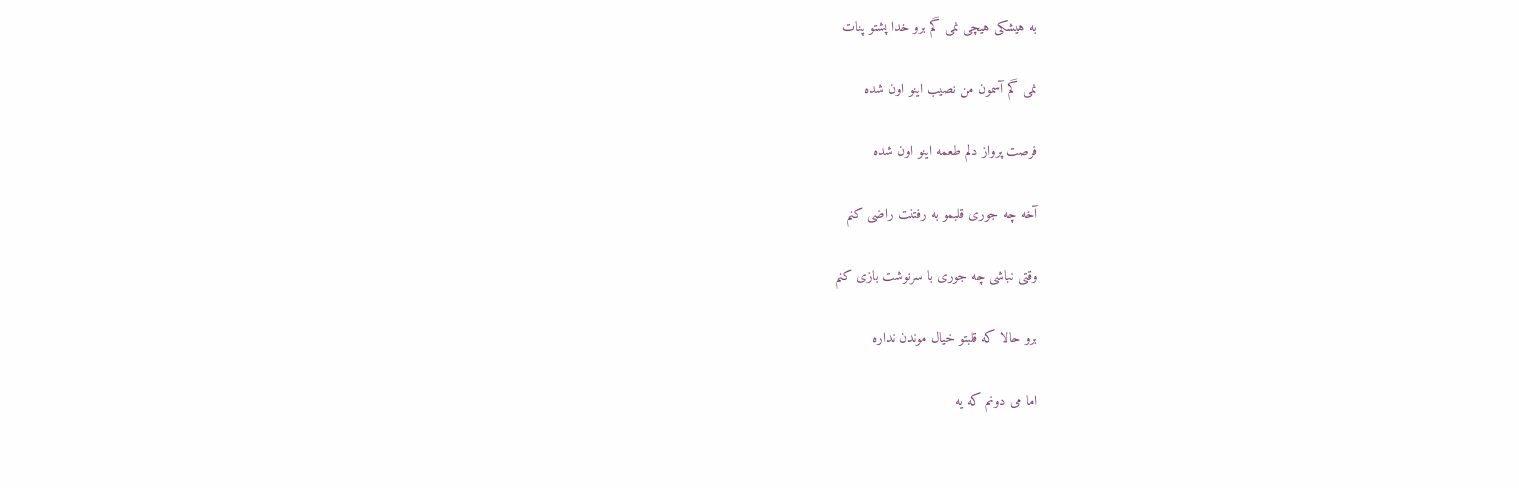به هیشکی هیچی نمی گم برو خدا پشتو پنات

نمی گم آسمون من نصیب اینو اون شده

فرصت پرواز دلم طعمه اینو اون شده

آخه چه جوری قلبمو به رفتنت راضی کنم

وقتی نباشی چه جوری با سرنوشت بازی کنم

برو حالا که قلبتو خیال موندن نداره

اما می دونم که یه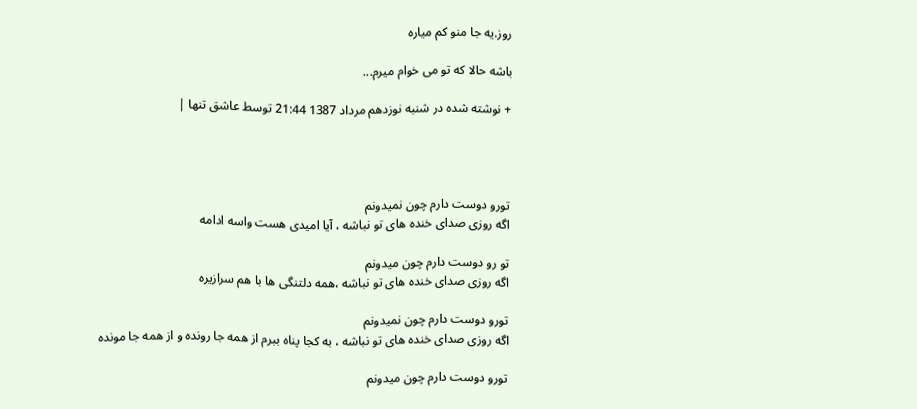روز.یه جا منو کم میاره

باشه حالا که تو می خوام میرم...

+ نوشته شده در شنبه نوزدهم مرداد 1387 21:44 توسط عاشق تنها |




تورو دوست دارم چون نمیدونم
اگه روزی صدای خنده های تو نباشه ، آیا امیدی هست واسه ادامه

تو رو دوست دارم چون میدونم
اگه روزی صدای خنده های تو نباشه ،همه دلتنگی ها با هم سرازیره

تورو دوست دارم چون نمیدونم
اگه روزی صدای خنده های تو نباشه ، به کجا پناه ببرم از همه جا رونده و از همه جا مونده

تورو دوست دارم چون میدونم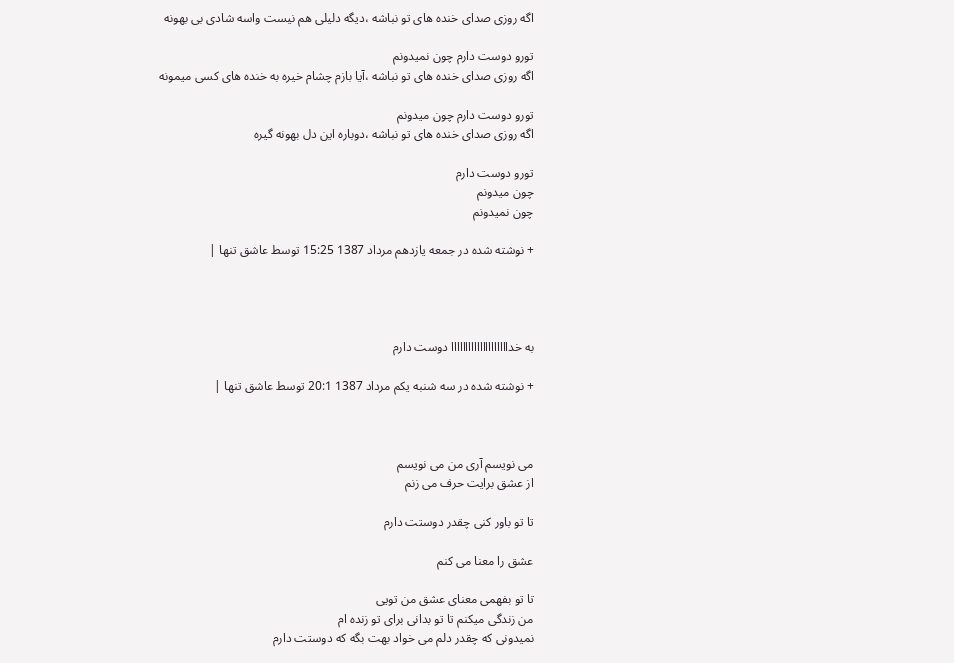اگه روزی صدای خنده های تو نباشه ،دیگه دلیلی هم نیست واسه شادی بی بهونه

تورو دوست دارم چون نمیدونم
اگه روزی صدای خنده های تو نباشه ،آیا بازم چشام خیره به خنده های کسی میمونه

تورو دوست دارم چون میدونم
اگه روزی صدای خنده های تو نباشه ،دوباره این دل بهونه گیره

تورو دوست دارم
چون میدونم
چون نمیدونم

+ نوشته شده در جمعه یازدهم مرداد 1387 15:25 توسط عاشق تنها |




به خداااااااااااااااااااا دوست دارم

+ نوشته شده در سه شنبه یکم مرداد 1387 20:1 توسط عاشق تنها |



می نويسم آری من می نويسم
از عشق برايت حرف می زنم

تا تو باور کنی چقدر دوستت دارم

عشق را معنا می کنم

تا تو بفهمی معنای عشق من تويی
من زندگی ميکنم تا تو بدانی برای تو زنده ام
نمیدونی که چقدر دلم می خواد بهت بگه که دوستت دارم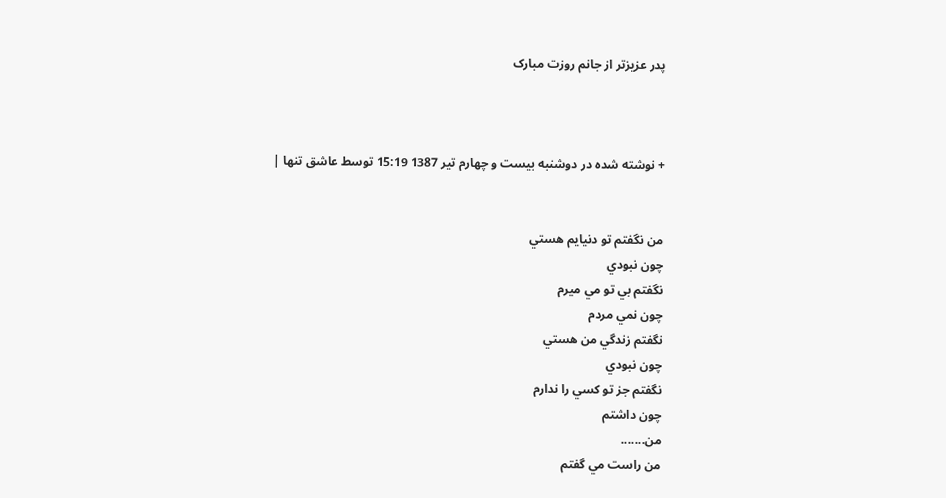پدر عزیزتر از جانم روزت مبارک



+ نوشته شده در دوشنبه بیست و چهارم تیر 1387 15:19 توسط عاشق تنها |


من نگفتم تو دنيايم هستي
چون نبودي
نگفتم بي تو مي ميرم
چون نمي مردم
نگفتم زندگي من هستي
چون نبودي
نگفتم جز تو كسي را ندارم
چون داشتم
من.......
من راست مي گفتم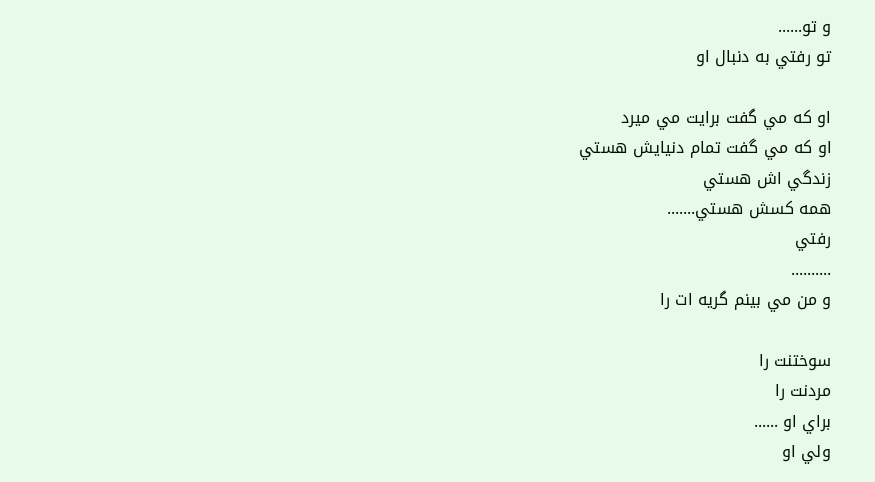و تو......
تو رفتي به دنبال او

او كه مي گفت برايت مي ميرد
او كه مي گفت تمام دنيايش هستي
زندگي اش هستي
همه كسش هستي.......
رفتي
..........
و من مي بينم گريه ات را

سوختنت را
مردنت را
براي او ......
ولي او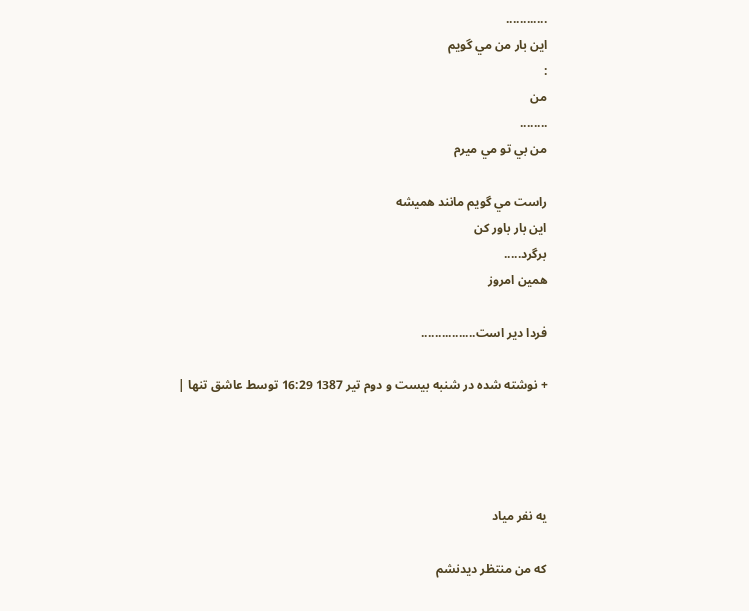............
اين بار من مي گويم
:
من
........
من بي تو مي ميرم

راست مي گويم مانند هميشه
اين بار باور كن
برگرد.....
همين امروز

فردا دير است................

+ نوشته شده در شنبه بیست و دوم تیر 1387 16:29 توسط عاشق تنها |




یه نفر میاد

که من منتظر دیدنشم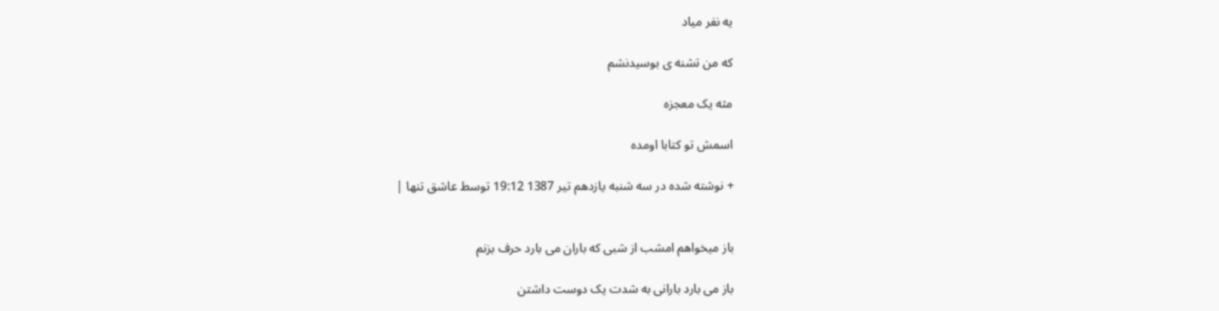یه نفر میاد

که من تشنه ی بوسیدنشم

مثه یک معجزه

اسمش تو کتابا اومده

+ نوشته شده در سه شنبه یازدهم تیر 1387 19:12 توسط عاشق تنها |


باز میخواهم امشب از شبی که باران می بارد حرف بزنم

باز می بارد بارانی به شدت یک دوست داشتن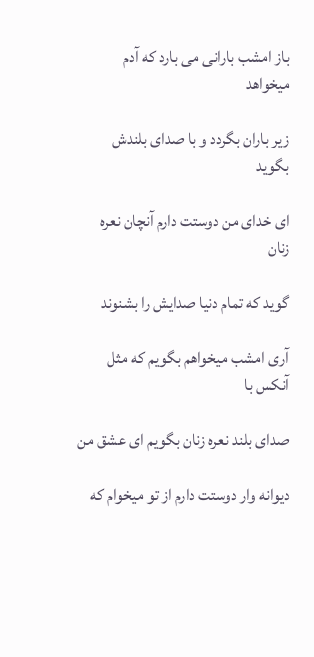باز امشب بارانی می بارد که آدم میخواهد

زیر باران بگردد و با صدای بلندش بگوید

ای خدای من دوستت دارم آنچان نعره زنان

گوید که تمام دنیا صدایش را بشنوند

آری امشب میخواهم بگویم که مثل آنکس با

صدای بلند نعره زنان بگویم ای عشق من

دیوانه وار دوستت دارم از تو میخوام که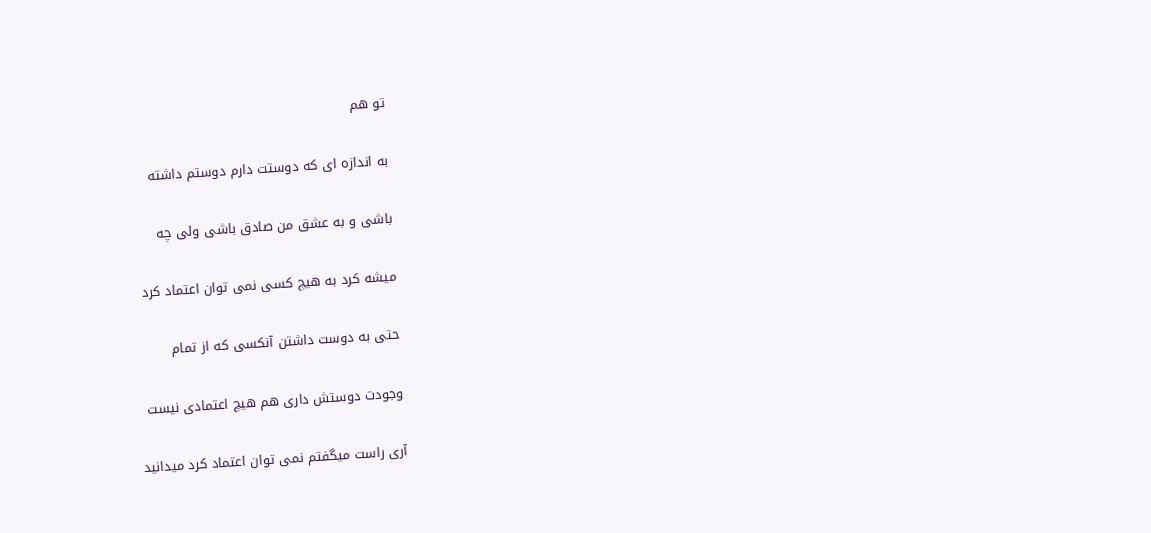تو هم

به اندازه ای که دوستت دارم دوستم داشته

باشی و به عشق من صادق باشی ولی چه

میشه کرد به هیچ کسی نمی توان اعتماد کرد

حتی به دوست داشتن آنکسی که از تمام

وجودت دوستش داری هم هیچ اعتمادی نیست

آری راست میگفتم نمی توان اعتماد کرد میدانید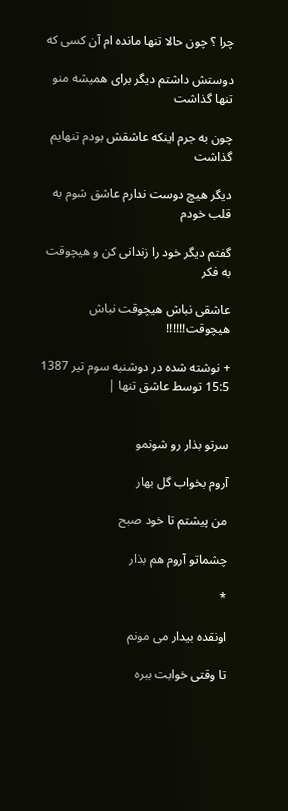چرا ؟ چون حالا تنها مانده ام آن کسی که

دوستش داشتم دیگر برای همیشه منو تنها گذاشت

چون به جرم اینکه عاشقش بودم تنهایم گذاشت

دیگر هیچ دوست ندارم عاشق شوم به قلب خودم

گفتم دیگر خود را زندانی کن و هیچوقت به فکر

عاشقی نباش هیچوقت نباش هیچوقت!!!!!!

+ نوشته شده در دوشنبه سوم تیر 1387 15:5 توسط عاشق تنها |


سرتو بذار رو شونمو

آروم بخواب گل بهار

من پیشتم تا خود صبح

چشماتو آروم هم بذار

*

اونقده بیدار می مونم

تا وقتی خوابت ببره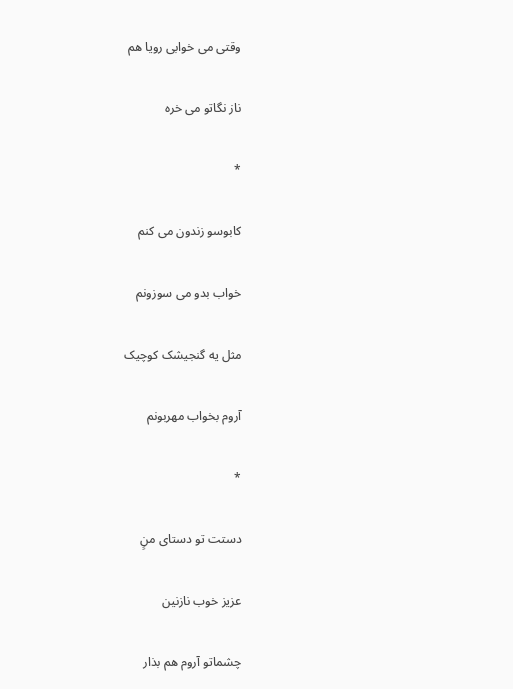وقتی می خوابی رویا هم

ناز نگاتو می خره

*

کابوسو زندون می کنم

خواب بدو می سوزونم

مثل یه گنجیشک کوچیک

آروم بخواب مهربونم

*

دستت تو دستای منٍ

عزیز خوب نازنین

چشماتو آروم هم بذار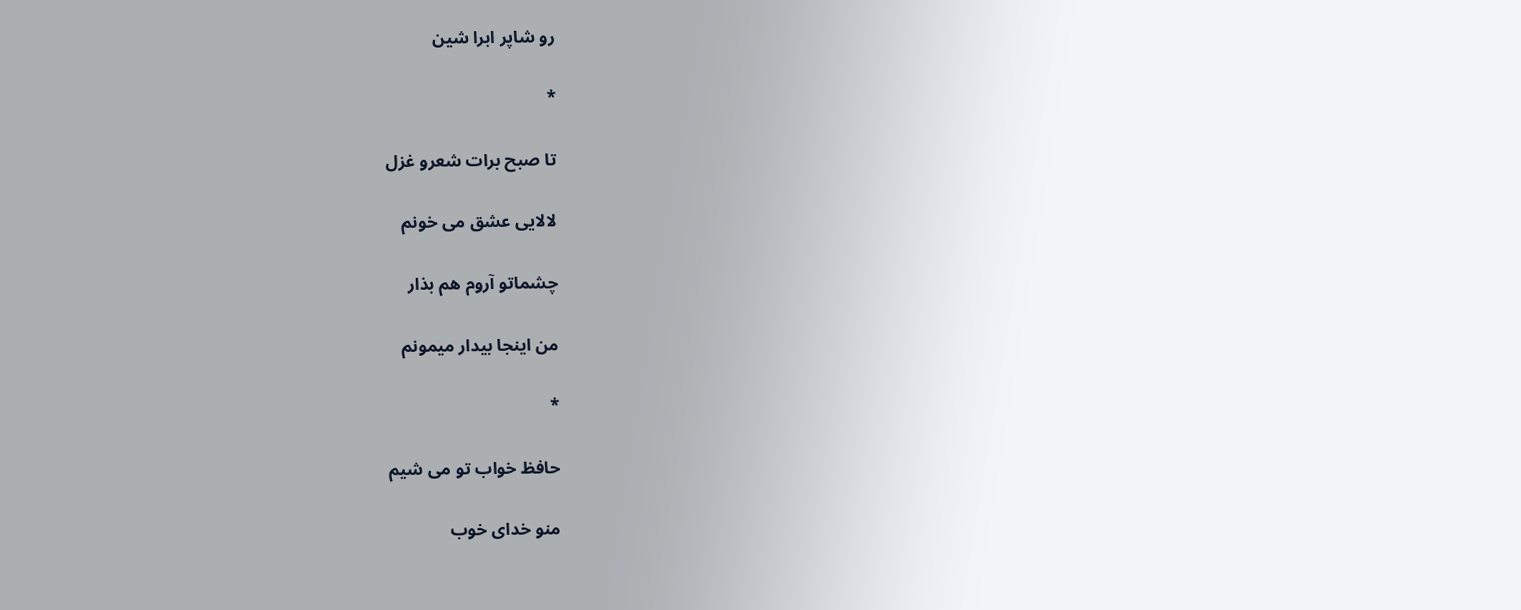رو شاپر ابرا شین

*

تا صبح برات شعرو غزل

لالایی عشق می خونم

چشماتو آروم هم بذار

من اینجا بیدار میمونم

*

حافظ خواب تو می شیم

منو خدای خوب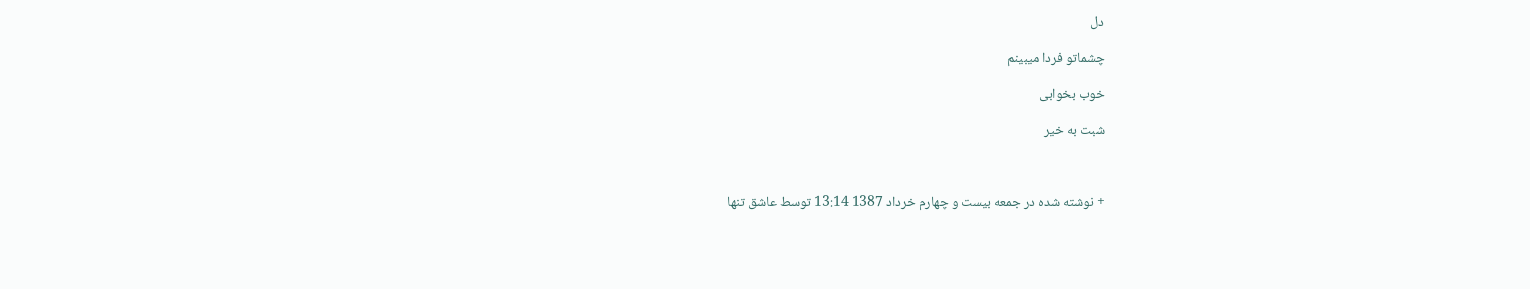دل

چشماتو فردا میبینم

خوب بخوابی

شبت به خیر



+ نوشته شده در جمعه بیست و چهارم خرداد 1387 13:14 توسط عاشق تنها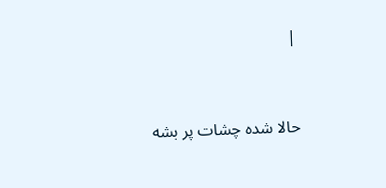|


حالا شده چشات پر بشه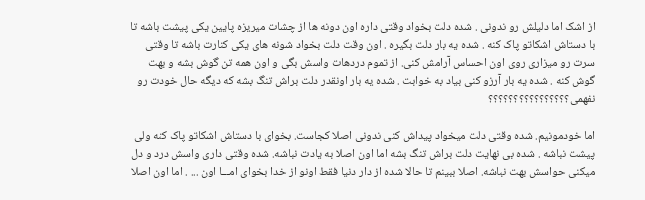از اشک اما دلیلش رو ندونی . شده دلت بخواد وقتی داره اون دونه ها از چشات میریزه پایین یکی پیشت باشه تا با دستاش اشکاتو پاک کنه . شده یه بار دلت بگیره . اون وقت دلت بخواد شونه های یکی کنارت باشه تا وقتی سرت رو میزاری روی اون احساس آرامش کنی. از تموم دردهات واسش بگی و اون همه تن گوش بشه و بهت گوش کنه . شده یه بار آرزو کنی بیاد به خوابت . شده یه بار اونقدر دلت براش تنگ بشه که دیگه حال خودت رو نفهمی؟؟؟؟؟؟؟؟؟؟؟؟؟؟؟؟

اما خودمونیم. شده وقتی دلت میخواد پیداش کنی ندونی اصلا کجاست. بخوای با دستاش اشکاتو پاک کنه ولی پیشت نباشه . شده بی نهایت دلت براش تنگ بشه اما اون اصلا به یادت نباشه. شده وقتی داری واسش درد و دل میکنی حواسش بهت نباشه. اصلا ببینم تا حالا شده از دار دنیا فقط اونو از خدا بخوای امـــا اون ... . اما اون اصلا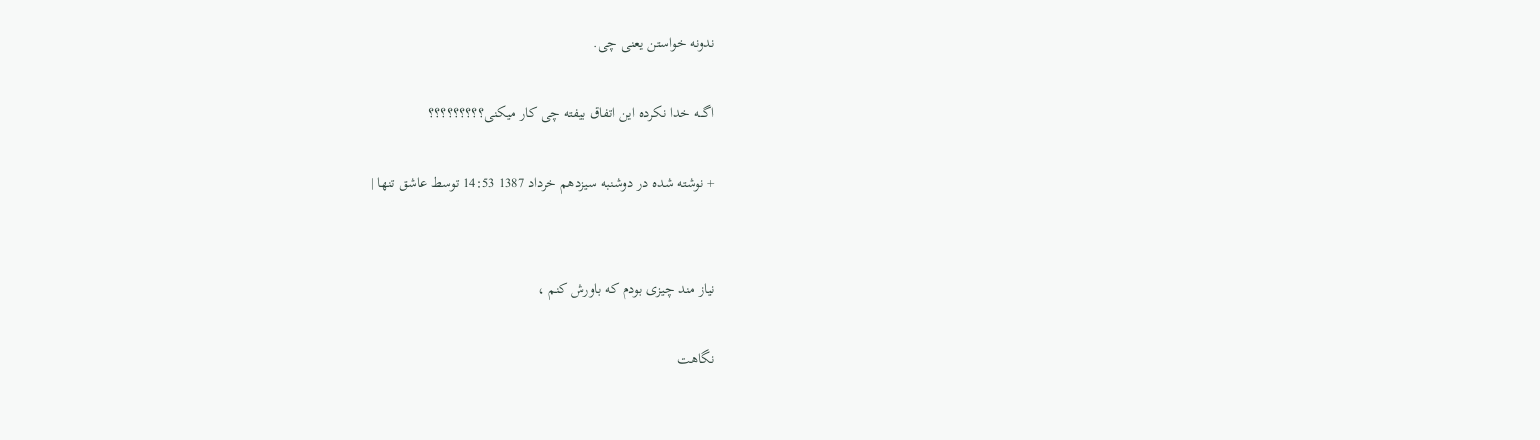ندونه خواستن یعنی چی.

اگـــه خدا نکرده این اتفاق بیفته چی کار میکنی؟؟؟؟؟؟؟؟؟

+ نوشته شده در دوشنبه سیزدهم خرداد 1387 14:53 توسط عاشق تنها |


نياز مند چيزی بودم که باورش کنم ،

نگاهت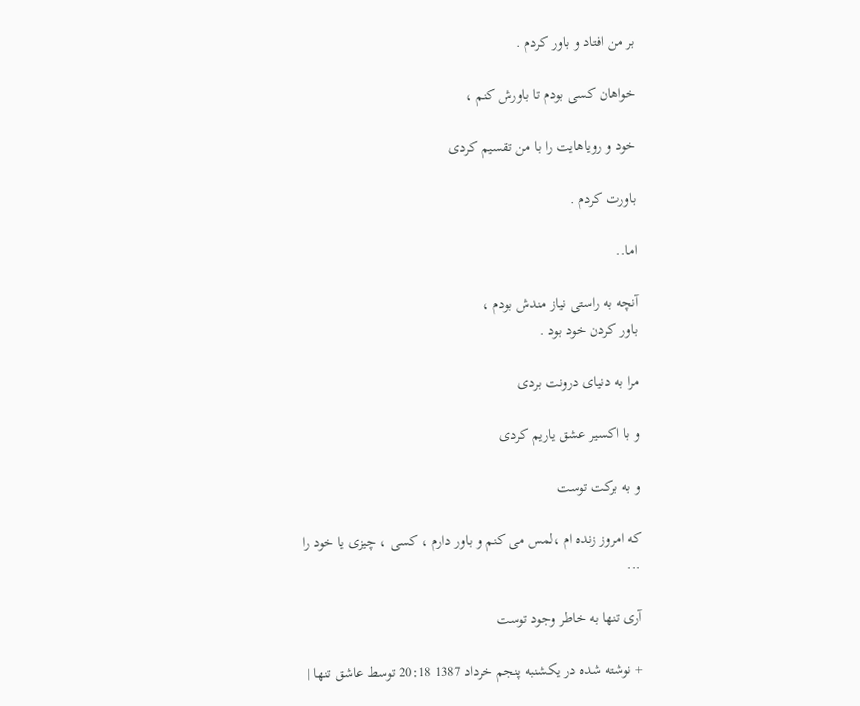بر من افتاد و باور کردم .

خواهان کسی بودم تا باورش کنم ،

خود و روياهايت را با من تقسيم کردی

باورت کردم .

اما..

آنچه به راستی نياز مندش بودم ،
باور کردن خود بود .

مرا به دنيای درونت بردی

و با اکسير عشق ياريم کردی

و به برکت توست

که امروز زنده ام ،لمس می کنم و باور دارم ، کسی ، چيزی يا خود را ...

آری تنها به خاطر وجود توست

+ نوشته شده در یکشنبه پنجم خرداد 1387 20:18 توسط عاشق تنها |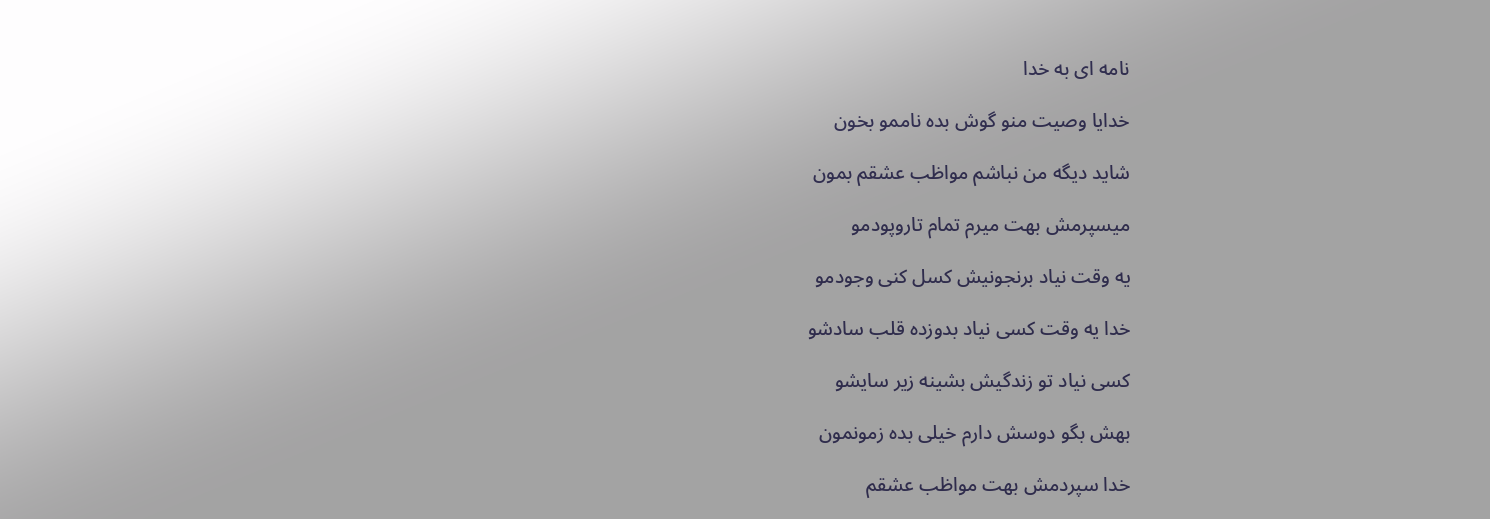نامه ای به خدا

خدایا وصیت منو گوش بده ناممو بخون

شاید دیگه من نباشم مواظب عشقم بمون

میسپرمش بهت میرم تمام تاروپودمو

یه وقت نیاد برنجونیش کسل کنی وجودمو

خدا یه وقت کسی نیاد بدوزده قلب سادشو

کسی نیاد تو زندگیش بشینه زیر سایشو

بهش بگو دوسش دارم خیلی بده زمونمون

خدا سپردمش بهت مواظب عشقم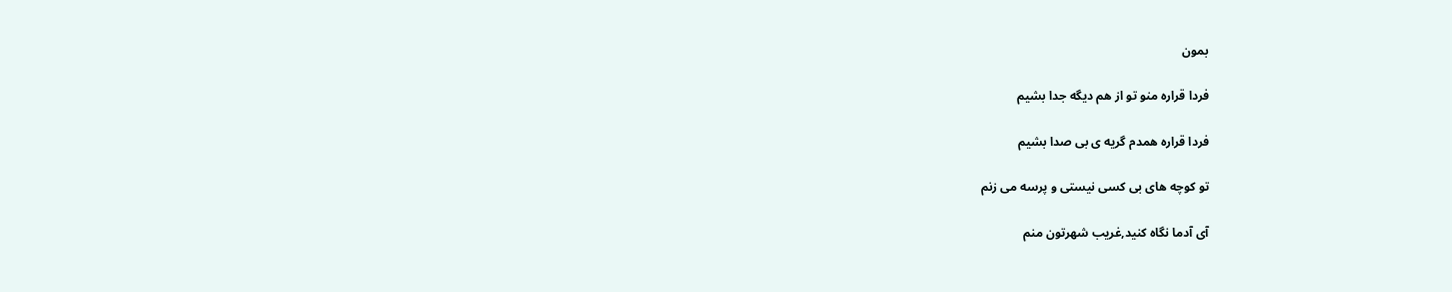بمون

فردا قراره منو تو از هم دیگه جدا بشیم

فردا قراره همدم گریه ی بی صدا بشیم

تو کوچه های بی کسی نیستی و پرسه می زنم

آی آدما نگاه کنید,غریب شهرتون منم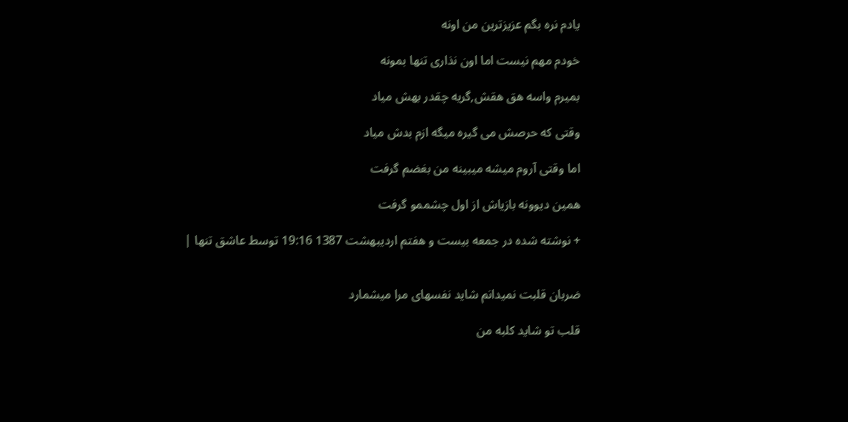یادم نره بگم عزیزترین من اونه

خودم مهم نیست اما اون نذاری تنها بمونه

بمیرم واسه هق هقش,گریه چقدر بهش میاد

وقتی که حرصش می گیره میگه ازم بدش میاد

اما وقتی آروم میشه میبینه من بغضم گرفت

همین دیوونه بازیاش از اول چشممو گرفت

+ نوشته شده در جمعه بیست و هفتم اردیبهشت 1387 19:16 توسط عاشق تنها |


ضربان قلبت نمیدانم شاید نفسهای مرا میشمارد

قلب تو شاید کلبه من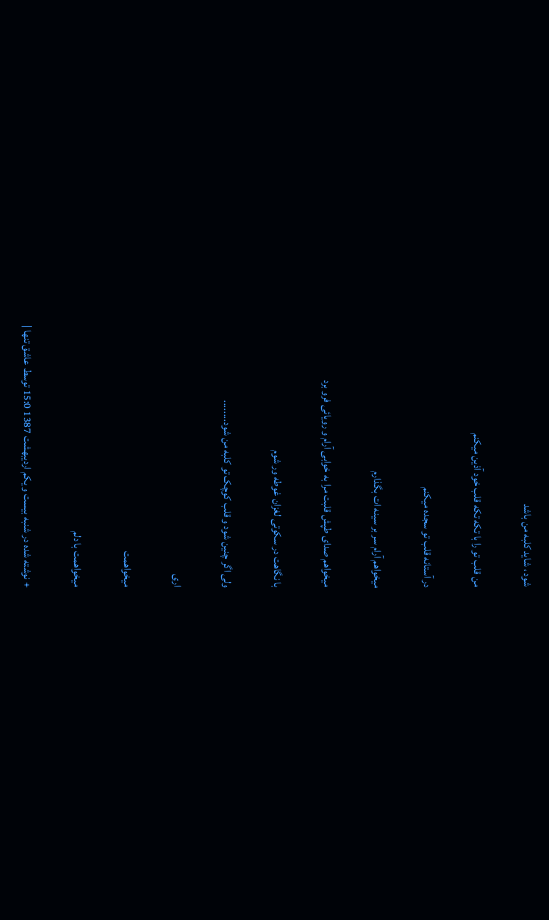شود ، شاید کلبه من باشد

من قلب تو را با تکه تکه قلب خود آذین میکنم

در آستانه قلب تو سجده میکنم

میخواهم آرام سر بر سینه ات بگذارم

میخواهم صدای طپش قلبت مرا به خوابی آرام و رویائی فرو برد

با نگاهت در سکوتی لغزان غوطه ور شوم

ولی اگر چنین شود و قلب کوچک تو کلبه من شود........

اری

میخواهمت

میخواهمت با دلم

+ نوشته شده در شنبه بیست و یکم اردیبهشت 1387 15:0 توسط عاشق تنها |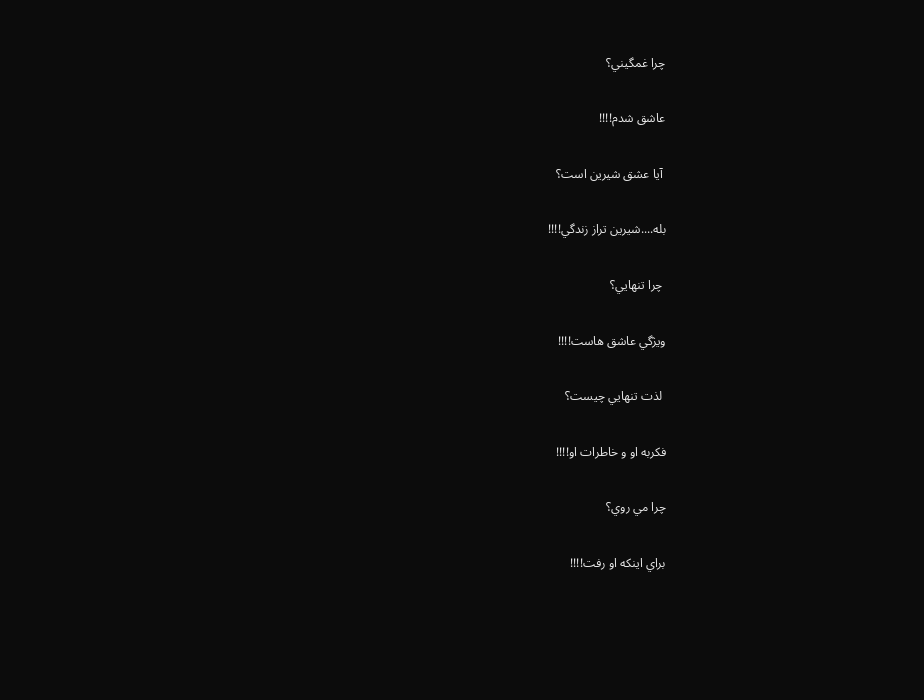چرا غمگيني؟

عاشق شدم!!!!

 آيا عشق شيرين است؟

بله....شيرين تراز زندگي!!!!

 چرا تنهايي؟

ويژگي عاشق هاست!!!!

 لذت تنهايي چيست؟

فکربه او و خاطرات او!!!!

چرا مي روي؟

براي اينکه او رفت!!!!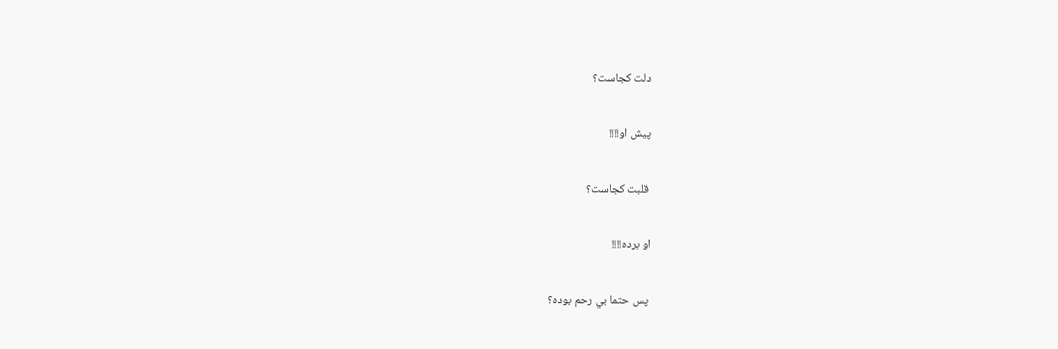دلت کجاست؟

پيش او!!!!

 قلبت کجاست؟

او برده!!!!

 پس حتما بي رحم بوده؟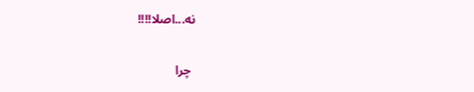نه...اصلا!!!!

 چرا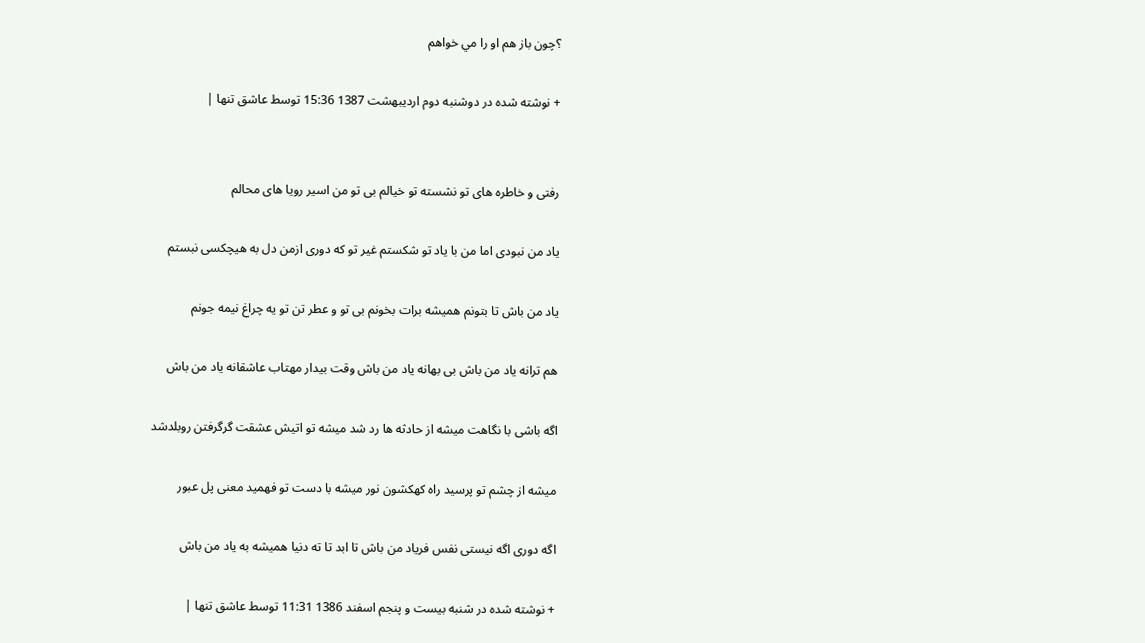؟چون باز هم او را مي خواهم

+ نوشته شده در دوشنبه دوم اردیبهشت 1387 15:36 توسط عاشق تنها |


رفتی و خاطره های تو نشسته تو خیالم بی تو من اسیر رویا های محالم

یاد من نبودی اما من با یاد تو شکستم غیر تو که دوری ازمن دل به هیچکسی نبستم

یاد من باش تا بتونم همیشه برات بخونم بی تو و عطر تن تو یه چراغ نیمه جونم

هم ترانه یاد من باش بی بهانه یاد من باش وقت بیدار مهتاب عاشقانه یاد من باش

اگه باشی با نگاهت میشه از حادثه ها رد شد میشه تو اتیش عشقت گرگرفتن روبلدشد

میشه از چشم تو پرسید راه کهکشون نور میشه با دست تو فهمید معنی پل عبور

اگه دوری اگه نیستی نفس فریاد من باش تا ابد تا ته دنیا همیشه به یاد من باش

+ نوشته شده در شنبه بیست و پنجم اسفند 1386 11:31 توسط عاشق تنها |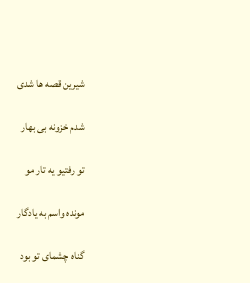شیرین قصه ها شدی

شدم خزونه بی بهار

تو رفتیو یه تار مو

مونده واسم به یادگار

گناه چشمای تو بود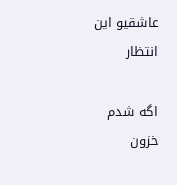عاشقیو این انتظار

اگه شدم خزون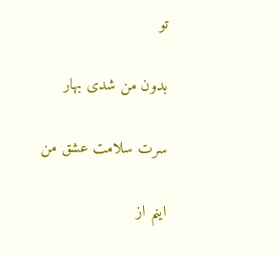تو

بدون من شدی بهار

سرت سلامت عشق من

اینم از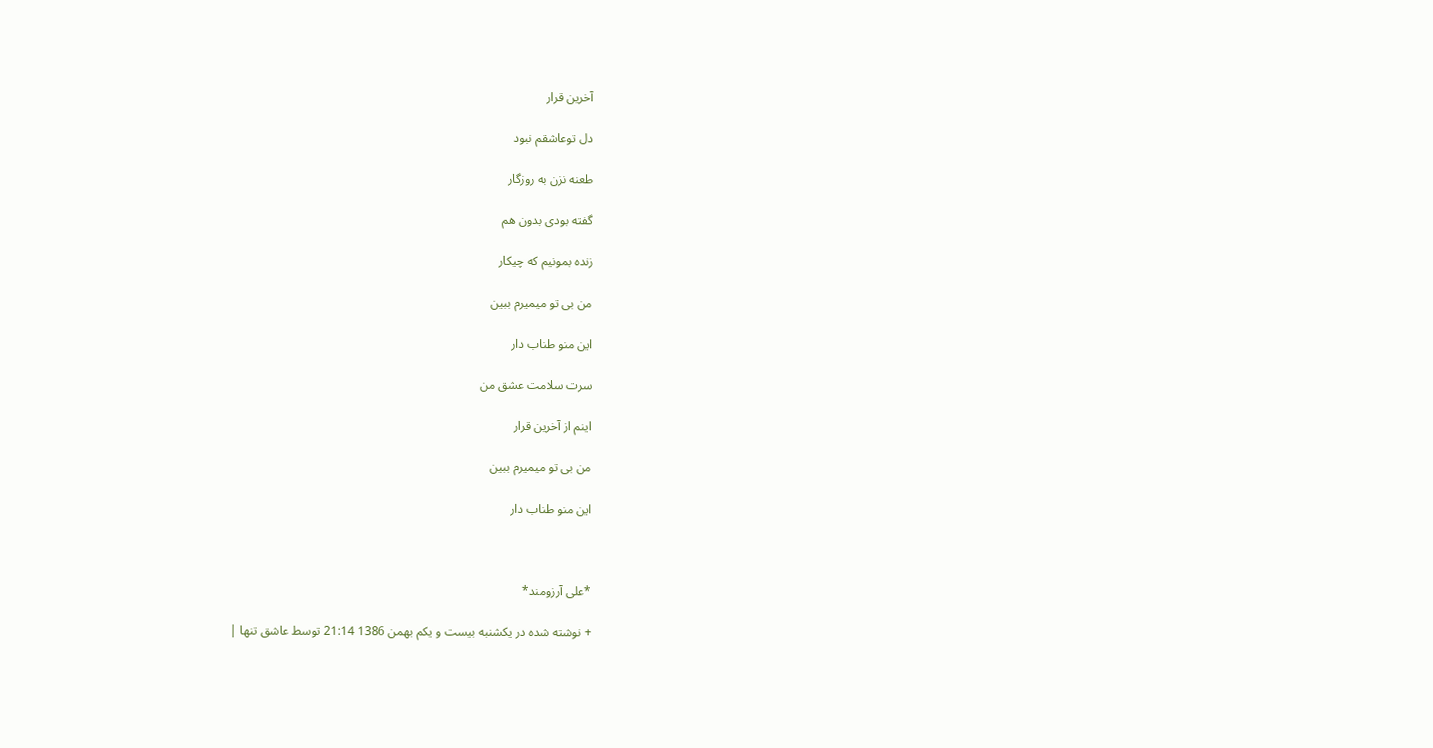آخرین قرار

دل توعاشقم نبود

طعنه نزن به روزگار

گفته بودی بدون هم

زنده بمونیم که چیکار

من بی تو میمیرم ببین

این منو طناب دار

سرت سلامت عشق من

اینم از آخرین قرار

من بی تو میمیرم ببین

این منو طناب دار



*علی آرزومند*

+ نوشته شده در یکشنبه بیست و یکم بهمن 1386 21:14 توسط عاشق تنها |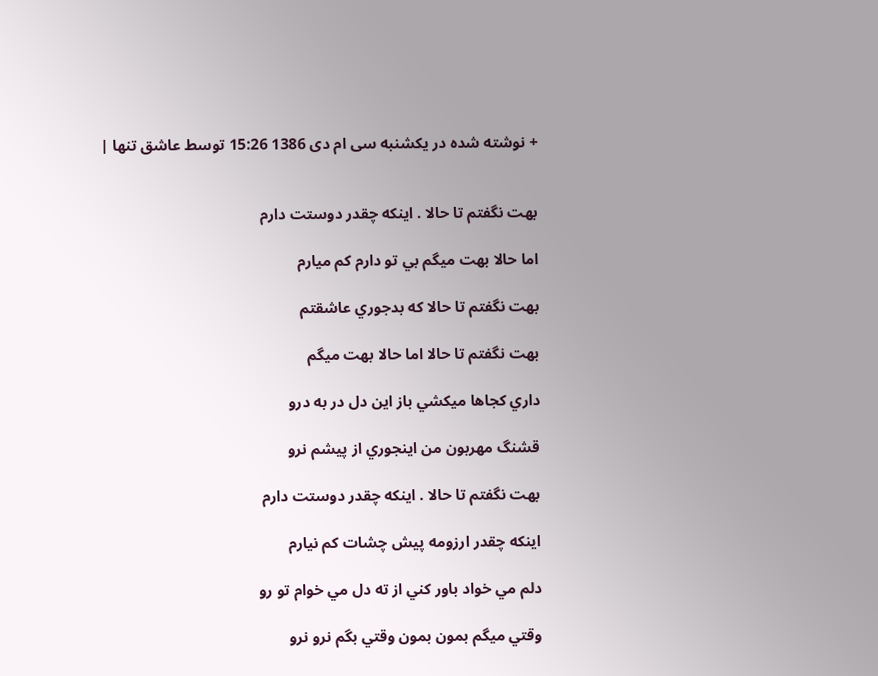+ نوشته شده در یکشنبه سی ام دی 1386 15:26 توسط عاشق تنها |


بهت نگفتم تا حالا . اينكه چقدر دوستت دارم

اما حالا بهت ميگم بي تو دارم كم ميارم

بهت نگفتم تا حالا كه بدجوري عاشقتم

بهت نگفتم تا حالا اما حالا بهت ميگم

داري كجاها ميكشي باز اين دل در به درو

قشنگ مهربون من اينجوري از پيشم نرو

بهت نگفتم تا حالا . اينكه چقدر دوستت دارم

اينكه چقدر ارزومه پيش چشات كم نيارم

دلم مي خواد باور كني از ته دل مي خوام تو رو

وقتي ميگم بمون بمون وقتي بگم نرو نرو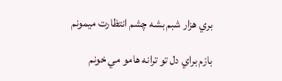بري هزار شبم بشه چشم انتظارت ميمونم

بازم براي دل تو ترانه هامو مي خونم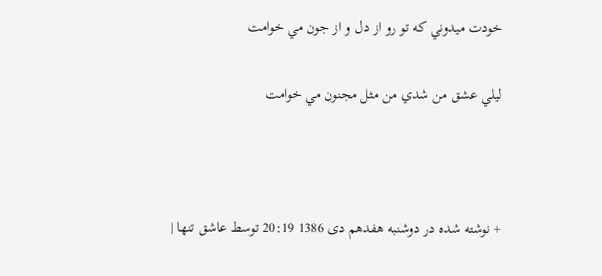خودت ميدوني كه تو رو از دل و از جون مي خوامت

ليلي عشق من شدي من مثل مجنون مي خوامت



+ نوشته شده در دوشنبه هفدهم دی 1386 20:19 توسط عاشق تنها |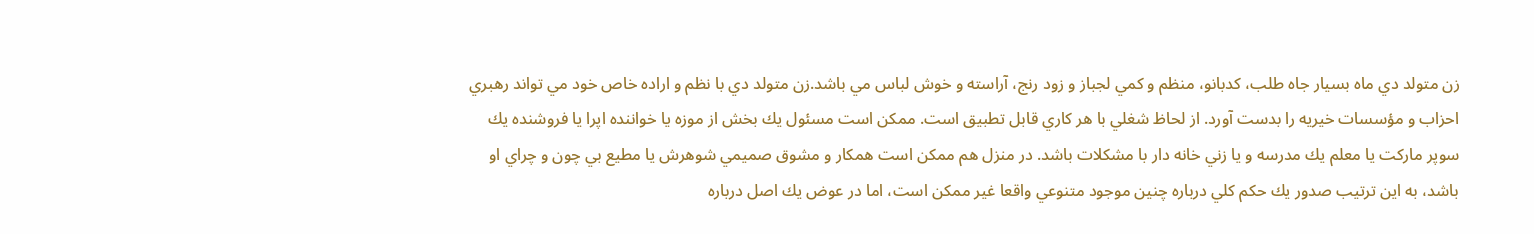زن متولد دي ماه بسيار جاه طلب، كدبانو، منظم و كمي لجباز و زود رنج، آراسته و خوش لباس مي باشد.زن متولد دي با نظم و اراده خاص خود مي تواند رهبري احزاب و مؤسسات خيريه را بدست آورد. از لحاظ شغلي با هر كاري قابل تطبيق است. ممكن است مسئول يك بخش از موزه يا خواننده اپرا يا فروشنده يك سوپر ماركت يا معلم يك مدرسه و يا زني خانه دار با مشكلات باشد. در منزل هم ممكن است همكار و مشوق صميمي شوهرش يا مطيع بي چون و چراي او باشد، به اين ترتيب صدور يك حكم كلي درباره چنين موجود متنوعي واقعا غير ممكن است، اما در عوض يك اصل درباره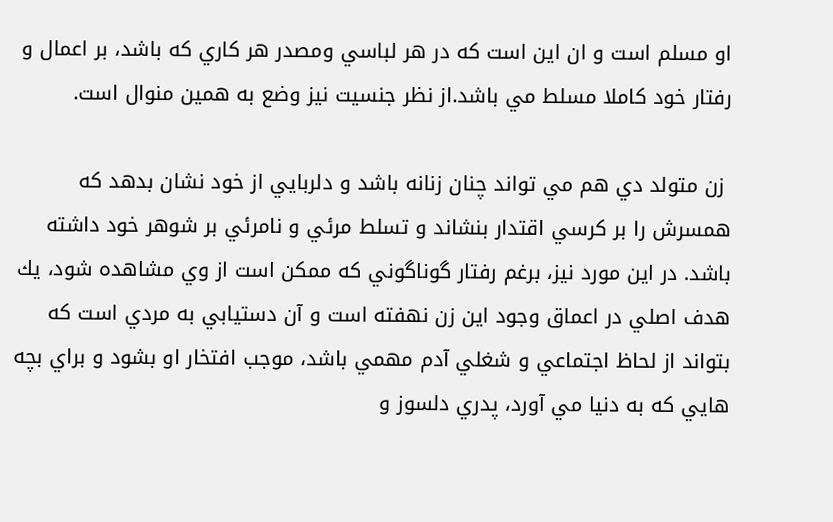او مسلم است و ان اين است كه در هر لباسي ومصدر هر كاري كه باشد، بر اعمال و رفتار خود كاملا مسلط مي باشد.از نظر جنسيت نيز وضع به همين منوال است.

 زن متولد دي هم مي تواند چنان زنانه باشد و دلربايي از خود نشان بدهد كه همسرش را بر كرسي اقتدار بنشاند و تسلط مرئي و نامرئي بر شوهر خود داشته باشد. در اين مورد نيز، برغم رفتار گوناگوني كه ممكن است از وي مشاهده شود، يك هدف اصلي در اعماق وجود اين زن نهفته است و آن دستيابي به مردي است كه بتواند از لحاظ اجتماعي و شغلي آدم مهمي باشد، موجب افتخار او بشود و براي بچه هايي كه به دنيا مي آورد، پدري دلسوز و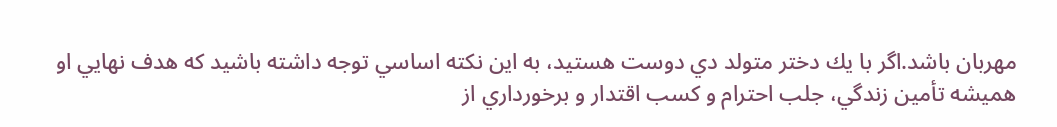مهربان باشد.اگر با يك دختر متولد دي دوست هستيد، به اين نكته اساسي توجه داشته باشيد كه هدف نهايي او هميشه تأمين زندگي، جلب احترام و كسب اقتدار و برخورداري از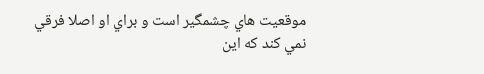موقعيت هاي چشمگير است و براي او اصلا فرقي نمي كند كه اين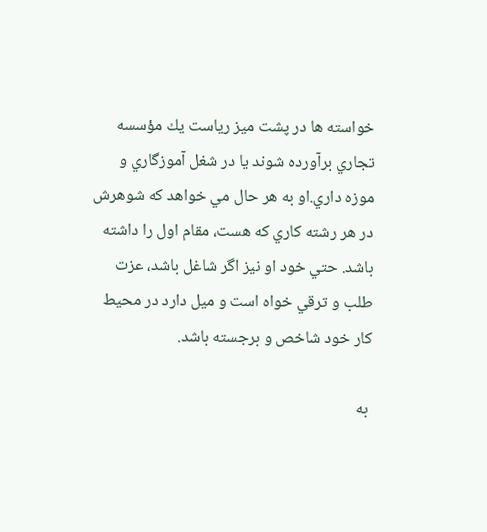خواسته ها در پشت ميز رياست يك مؤسسه تجاري برآورده شوند يا در شغل آموزگاري و موزه داري.او به هر حال مي خواهد كه شوهرش در هر رشته كاري كه هست، مقام اول را داشته باشد. حتي خود او نيز اگر شاغل باشد، عزت طلب و ترقي خواه است و ميل دارد در محيط كار خود شاخص و برجسته باشد.

 به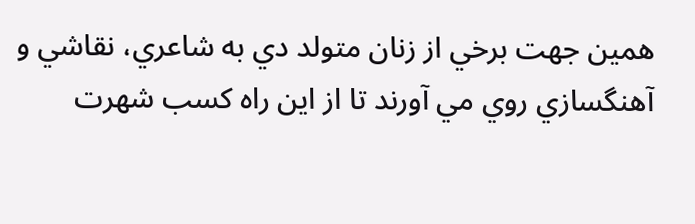همين جهت برخي از زنان متولد دي به شاعري، نقاشي و آهنگسازي روي مي آورند تا از اين راه كسب شهرت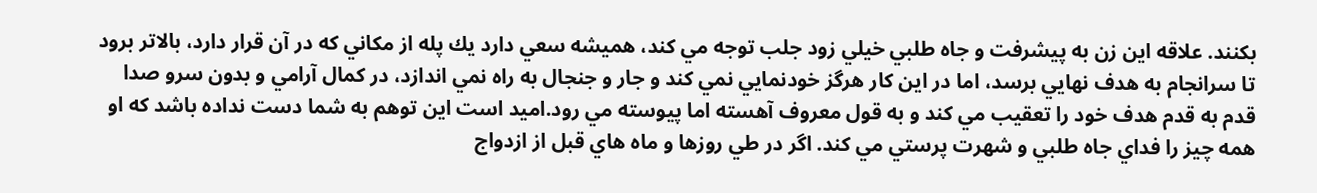بكنند. علاقه اين زن به پيشرفت و جاه طلبي خيلي زود جلب توجه مي كند، هميشه سعي دارد يك پله از مكاني كه در آن قرار دارد، بالاتر برود تا سرانجام به هدف نهايي برسد، اما در اين كار هرگز خودنمايي نمي كند و جار و جنجال به راه نمي اندازد، در كمال آرامي و بدون سرو صدا قدم به قدم هدف خود را تعقيب مي كند و به قول معروف آهسته اما پيوسته مي رود.اميد است اين توهم به شما دست نداده باشد كه او همه چيز را فداي جاه طلبي و شهرت پرستي مي كند. اگر در طي روزها و ماه هاي قبل از ازدواج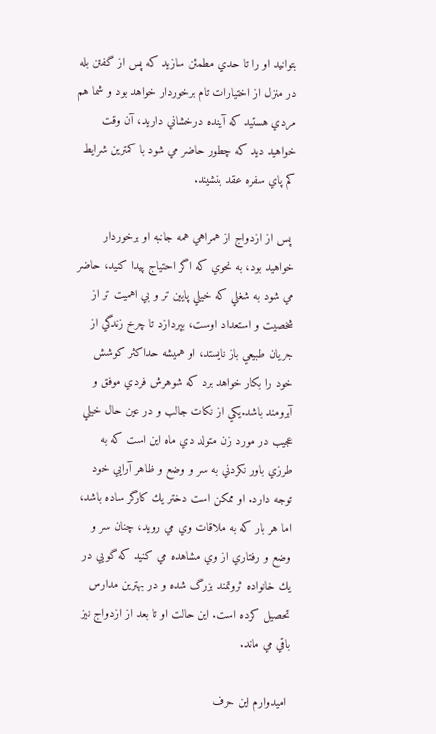بتوانيد او را تا حدي مطمئن سازيد كه پس از گفتن بله در منزل از اختيارات تام برخوردار خواهد بود و شما هم مردي هستيد كه آينده درخشاني داريد، آن وقت خواهيد ديد كه چطور حاضر مي شود با كمترين شرايط كم پاي سفره عقد بنشيند.

 پس از ازدواج از همراهي همه جانبه او برخوردار خواهيد بود، به نحوي كه اگر احتياج پيدا كنيد، حاضر مي شود به شغلي كه خيلي پايين تر و بي اهميت تر از شخصيت و استعداد اوست، بپردازد تا چرخ زندگي از جريان طبيعي باز نايستد، او هميشه حداكثر كوشش خود را بكار خواهد برد كه شوهرش فردي موفق و آبرومند باشد.يكي از نكات جالب و در عين حال خيلي عجيب در مورد زن متولد دي ماه اين است كه به طرزي باور نكردني به سر و وضع و ظاهر آرايي خود توجه دارد. او ممكن است دختر يك كارگر ساده باشد، اما هر بار كه به ملاقات وي مي رويد، چنان سر و وضع و رفتاري از وي مشاهده مي كنيد كه گويي در يك خانواده ثروتمند بزرگ شده و در بهترين مدارس تحصيل كرده است. اين حالت او تا بعد از ازدواج نيز باقي مي ماند.

 اميدوارم اين حرف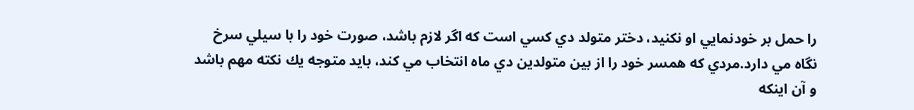را حمل بر خودنمايي او نكنيد، دختر متولد دي كسي است كه اگر لازم باشد، صورت خود را با سيلي سرخ نگاه مي دارد.مردي كه همسر خود را از بين متولدين دي ماه انتخاب مي كند، بايد متوجه يك نكته مهم باشد و آن اينكه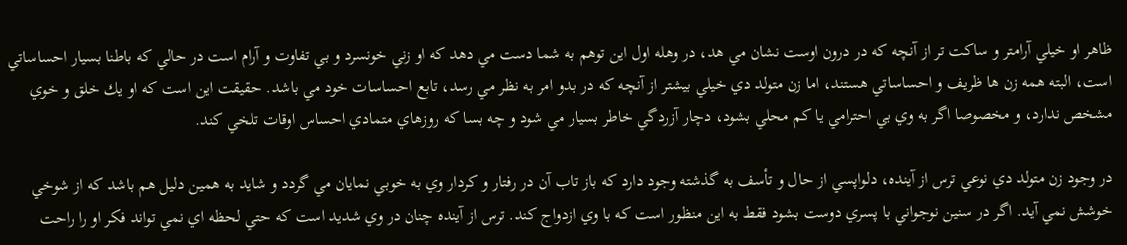ظاهر او خيلي آرامتر و ساكت تر از آنچه كه در درون اوست نشان مي هد، در وهله اول اين توهم به شما دست مي دهد كه او زني خونسرد و بي تفاوت و آرام است در حالي كه باطنا بسيار احساساتي است، البته همه زن ها ظريف و احساساتي هستند، اما زن متولد دي خيلي بيشتر از آنچه كه در بدو امر به نظر مي رسد، تابع احساسات خود مي باشد. حقيقت اين است كه او يك خلق و خوي مشخص ندارد، و مخصوصا اگر به وي بي احترامي يا كم محلي بشود، دچار آزردگي خاطر بسيار مي شود و چه بسا كه روزهاي متمادي احساس اوقات تلخي كند.

در وجود زن متولد دي نوعي ترس از آينده، دلواپسي از حال و تأسف به گذشته وجود دارد كه باز تاب آن در رفتار و كردار وي به خوبي نمايان مي گردد و شايد به همين دليل هم باشد كه از شوخي خوشش نمي آيد. اگر در سنين نوجواني با پسري دوست بشود فقط به اين منظور است كه با وي ازدواج كند. ترس از آينده چنان در وي شديد است كه حتي لحظه اي نمي تواند فكر او را راحت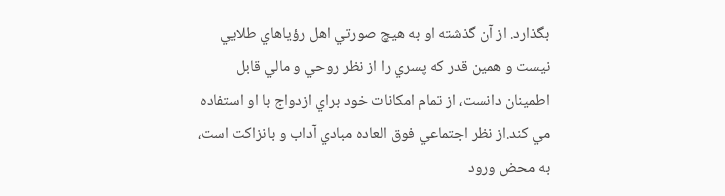بگذارد. از آن گذشته او به هيچ صورتي اهل رؤياهاي طلايي نيست و همين قدر كه پسري را از نظر روحي و مالي قابل اطمينان دانست، از تمام امكانات خود براي ازدواج با او استفاده مي كند.از نظر اجتماعي فوق العاده مبادي آداب و بانزاكت است، به محض ورود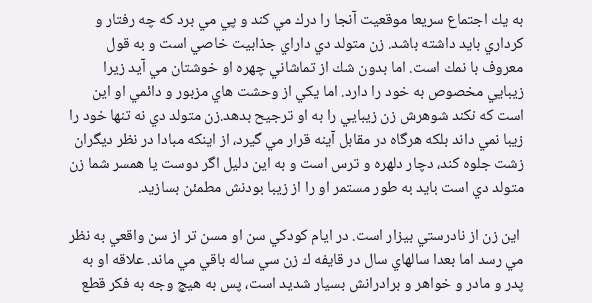به يك اجتماع سريعا موقعيت آنجا را درك مي كند و پي مي برد كه چه رفتار و كرداري بايد داشته باشد. زن متولد دي داراي جذابيت خاصي است و به قول معروف با نمك است. اما بدون شك از تماشاني چهره او خوشتان مي آيد زيرا زيبايي مخصوص به خود را دارد. اما يكي از وحشت هاي مزبور و دائمي او اين است كه نكند شوهرش زن زيبايي را به او ترجيح بدهد.زن متولد دي نه تنها خود را زيبا نمي داند بلكه هرگاه در مقابل آينه قرار مي گيرد، از اينكه مبادا در نظر ديگران زشت جلوه كند، دچار دلهره و ترس است و به اين دليل اگر دوست يا همسر شما زن متولد دي است بايد به طور مستمر او را از زيبا بودنش مطمئن بسازيد.

 اين زن از نادرستي بيزار است. در ايام كودكي سن او مسن تر از سن واقعي به نظر مي رسد اما بعدا سالهاي سال در قايفه ك زن سي ساله باقي مي ماند. علاقه او به پدر و مادر و خواهر و برادرانش بسيار شديد است، پس به هيچ وجه به فكر قطع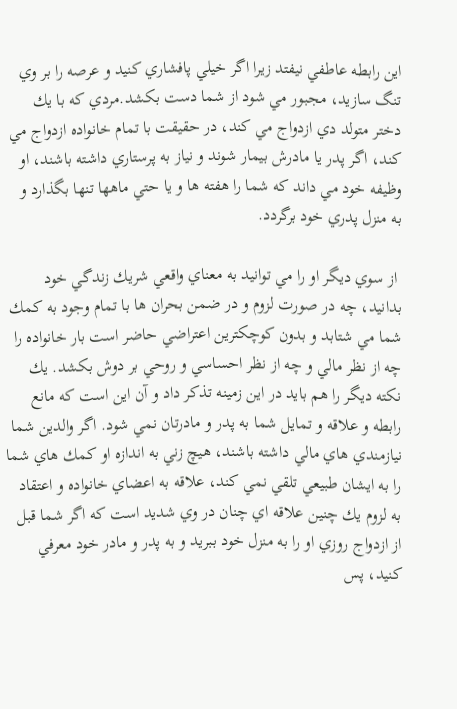اين رابطه عاطفي نيفتد زيرا اگر خيلي پافشاري كنيد و عرصه را بر وي تنگ سازيد، مجبور مي شود از شما دست بكشد.مردي كه با يك دختر متولد دي ازدواج مي كند، در حقيقت با تمام خانواده ازدواج مي كند، اگر پدر يا مادرش بيمار شوند و نياز به پرستاري داشته باشند، او وظيفه خود مي داند كه شما را هفته ها و يا حتي ماهها تنها بگذارد و به منزل پدري خود برگردد.

 از سوي ديگر او را مي توانيد به معناي واقعي شريك زندگي خود بدانيد، چه در صورت لزوم و در ضمن بحران ها با تمام وجود به كمك شما مي شتابد و بدون كوچكترين اعتراضي حاضر است بار خانواده را چه از نظر مالي و چه از نظر احساسي و روحي بر دوش بكشد. يك نكته ديگر را هم بايد در اين زمينه تذكر داد و آن اين است كه مانع رابطه و علاقه و تمايل شما به پدر و مادرتان نمي شود. اگر والدين شما نيازمندي هاي مالي داشته باشند، هيچ زني به اندازه او كمك هاي شما را به ايشان طبيعي تلقي نمي كند، علاقه به اعضاي خانواده و اعتقاد به لزوم يك چنين علاقه اي چنان در وي شديد است كه اگر شما قبل از ازدواج روزي او را به منزل خود ببريد و به پدر و مادر خود معرفي كنيد، پس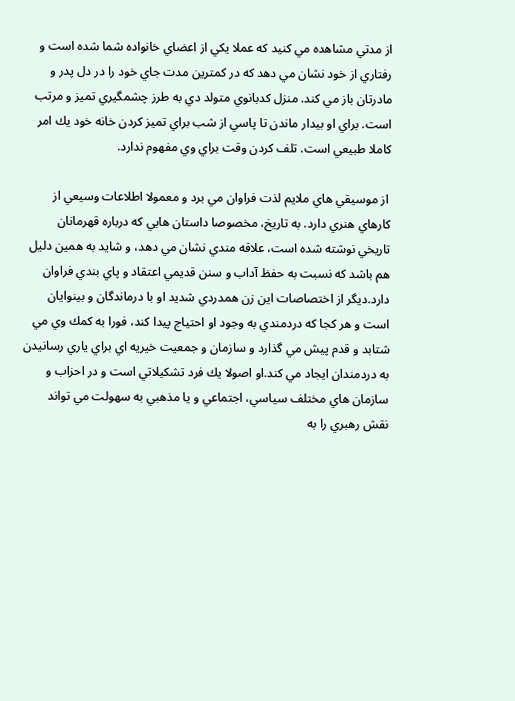از مدتي مشاهده مي كنيد كه عملا يكي از اعضاي خانواده شما شده است و رفتاري از خود نشان مي دهد كه در كمترين مدت جاي خود را در دل پدر و مادرتان باز مي كند. منزل كدبانوي متولد دي به طرز چشمگيري تميز و مرتب است. براي او بيدار ماندن تا پاسي از شب براي تميز كردن خانه خود يك امر كاملا طبيعي است. تلف كردن وقت براي وي مفهوم ندارد.

 از موسيقي هاي ملايم لذت فراوان مي برد و معمولا اطلاعات وسيعي از كارهاي هنري دارد. به تاريخ، مخصوصا داستان هايي كه درباره قهرمانان تاريخي نوشته شده است، علاقه مندي نشان مي دهد، و شايد به همين دليل هم باشد كه نسبت به حفظ آداب و سنن قديمي اعتقاد و پاي بندي فراوان دارد.ديگر از اختصاصات اين زن همدردي شديد او با درماندگان و بينوايان است و هر كجا كه دردمندي به وجود او احتياج پيدا كند، فورا به كمك وي مي شتابد و قدم پيش مي گذارد و سازمان و جمعيت خيريه اي براي ياري رسانيدن به دردمندان ايجاد مي كند.او اصولا يك فرد تشكيلاتي است و در احزاب و سازمان هاي مختلف سياسي، ‌اجتماعي و يا مذهبي به سهولت مي تواند نقش رهبري را به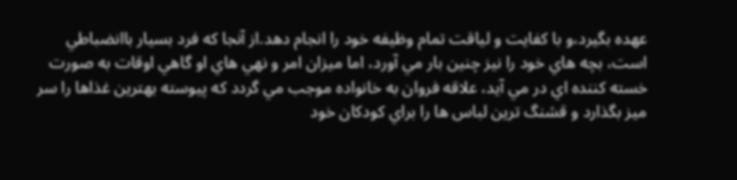عهده بگيرد،‌و با كفايت و لياقت تمام وظيفه خود را انجام دهد.از آنجا كه فرد بسيار باانضباطي است، بچه هاي خود را نيز چنين بار مي آورد، اما ميزان امر و نهي هاي او گاهي اوقات به صورت خسته كننده اي در مي آيد، علاقه فروان به خانواده موجب مي گردد كه پيوسته بهترين غذاها را سر ميز بگذارد و قشنگ ترين لباس ها را براي كودكان خود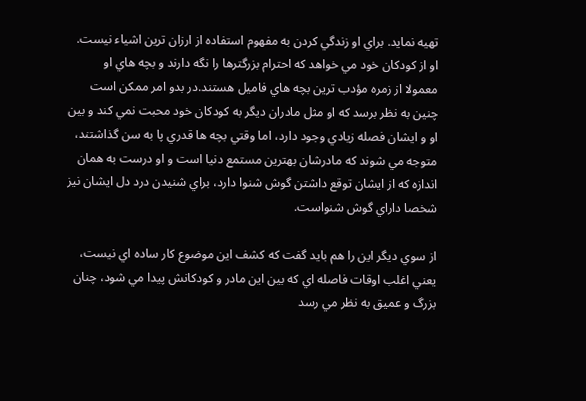تهيه نمايد. براي او زندگي كردن به مفهوم استفاده از ارزان ترين اشياء نيست. او از كودكان خود مي خواهد كه احترام بزرگترها را نگه دارند و بچه هاي او معمولا از زمره مؤدب ترين بچه هاي فاميل هستند.در بدو امر ممكن است چنين به نظر برسد كه او مثل مادران ديگر به كودكان خود محبت نمي كند و بين او و ايشان فصله زيادي وجود دارد، اما وقتي بچه ها قدري پا به سن گذاشتند، متوجه مي شوند كه مادرشان بهترين مستمع دنيا است و او درست به همان اندازه كه از ايشان توقع داشتن گوش شنوا دارد، براي شنيدن درد دل ايشان نيز شخصا داراي گوش شنواست.

از سوي ديگر اين را هم بايد گفت كه كشف اين موضوع كار ساده اي نيست، يعني اغلب اوقات فاصله اي كه بين اين مادر و كودكانش پيدا مي شود، چنان بزرگ و عميق به نظر مي رسد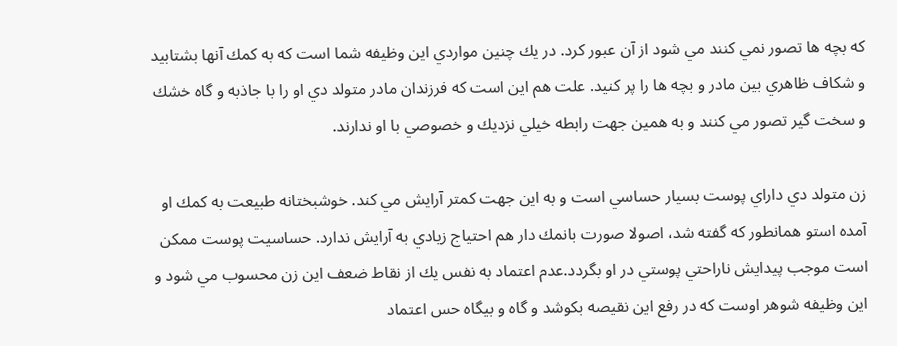كه بچه ها تصور نمي كنند مي شود از آن عبور كرد. در يك چنين مواردي اين وظيفه شما است كه به كمك آنها بشتابيد و شكاف ظاهري بين مادر و بچه ها را پر كنيد. علت هم اين است كه فرزندان مادر متولد دي او را با جاذبه و گاه خشك و سخت گير تصور مي كنند و به همين جهت رابطه خيلي نزديك و خصوصي با او ندارند.

زن متولد دي داراي پوست بسيار حساسي است و به اين جهت كمتر آرايش مي كند. خوشبختانه طبيعت به كمك او آمده استو همانطور كه گفته شد، اصولا صورت بانمك دار هم احتياج زيادي به آرايش ندارد. حساسيت پوست ممكن است موجب پيدايش ناراحتي پوستي در او بگردد.عدم اعتماد به نفس يك از نقاط ضعف اين زن محسوب مي شود و اين وظيفه شوهر اوست كه در رفع اين نقيصه بكوشد و گاه و بيگاه حس اعتماد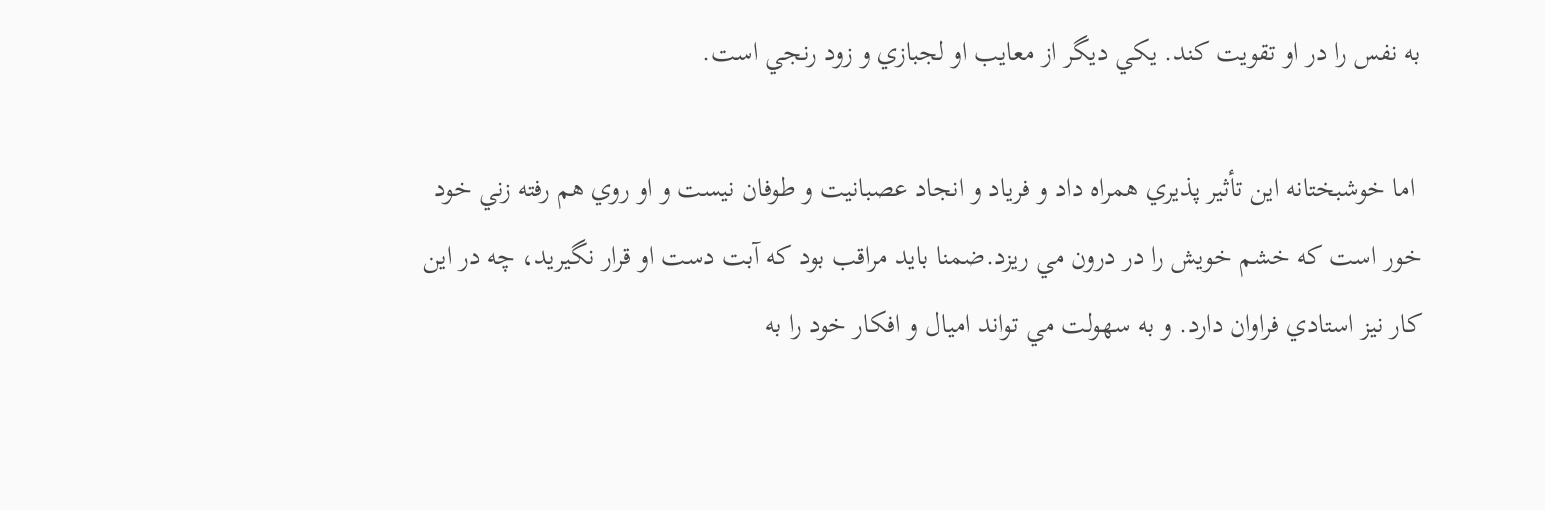به نفس را در او تقويت كند. يكي ديگر از معايب او لجبازي و زود رنجي است.

 اما خوشبختانه اين تأثير پذيري همراه داد و فرياد و انجاد عصبانيت و طوفان نيست و او روي هم رفته زني خود خور است كه خشم خويش را در درون مي ريزد.ضمنا بايد مراقب بود كه آبت دست او قرار نگيريد، چه در اين كار نيز استادي فراوان دارد. و به سهولت مي تواند اميال و افكار خود را به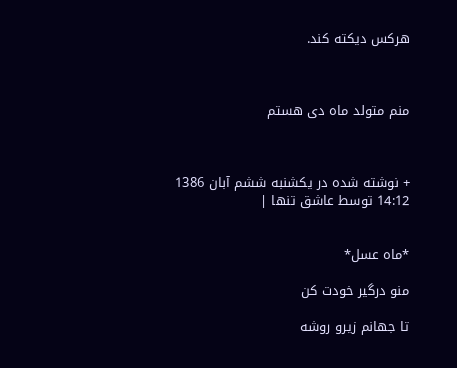هركس ديكته كند.



منم متولد ماه دی هستم



+ نوشته شده در یکشنبه ششم آبان 1386 14:12 توسط عاشق تنها |


*ماه عسل*

منو درگیر خودت کن

تا جهانم زیرو روشه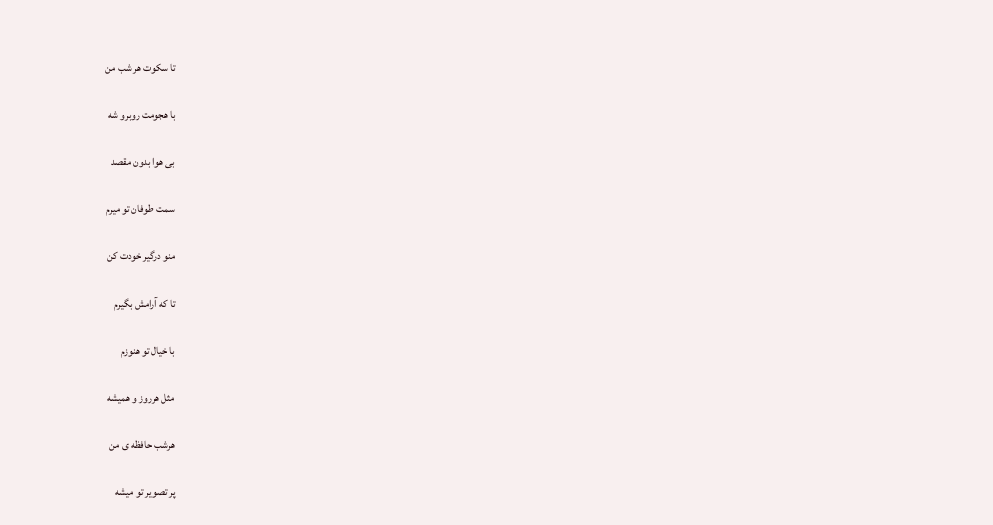تا سکوت هر شب من

با هجومت روبرو شه

بی هوا بدون مقصد

سمت طوفان تو میرم

منو درگیر خودت کن

تا که آرامش بگیرم

با خیال تو هنوزم

مثل هرروز و همیشه

هرشب حافظه ی من

پر تصویر تو میشه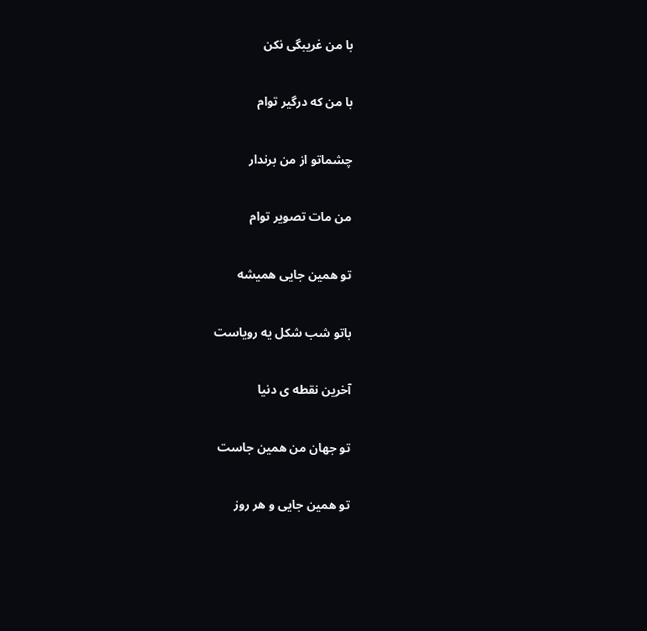با من غریبگی نکن

با من که درگیر توام

چشماتو از من برندار

من مات تصویر توام

تو همین جایی همیشه

باتو شب شکل یه رویاست

آخرین نقطه ی دنیا

تو جهان من همین جاست

تو همین جایی و هر روز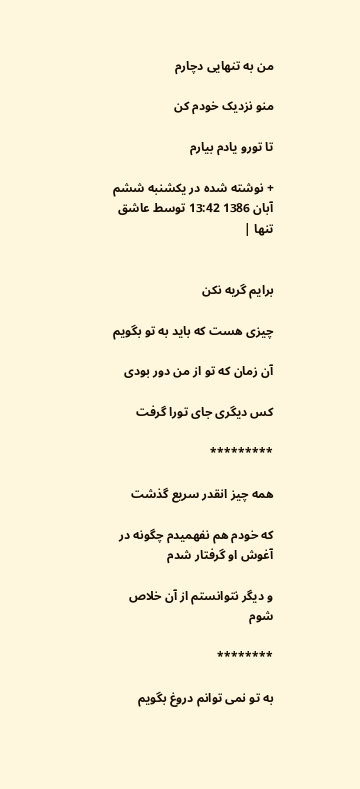من به تنهایی دچارم

منو نزدیک خودم کن

تا تورو یادم بیارم

+ نوشته شده در یکشنبه ششم آبان 1386 13:42 توسط عاشق تنها |


برایم گریه نکن

چیزی هست که باید به تو بگویم

آن زمان که تو از من دور بودی

کس دیگری جای تورا گرفت

*********

همه چیز انقدر سریع گذشت

که خودم هم نفهمیدم چگونه در آغوش او گرفتار شدم

و دیگر نتوانستم از آن خلاص شوم

********

به تو نمی توانم دروغ بگویم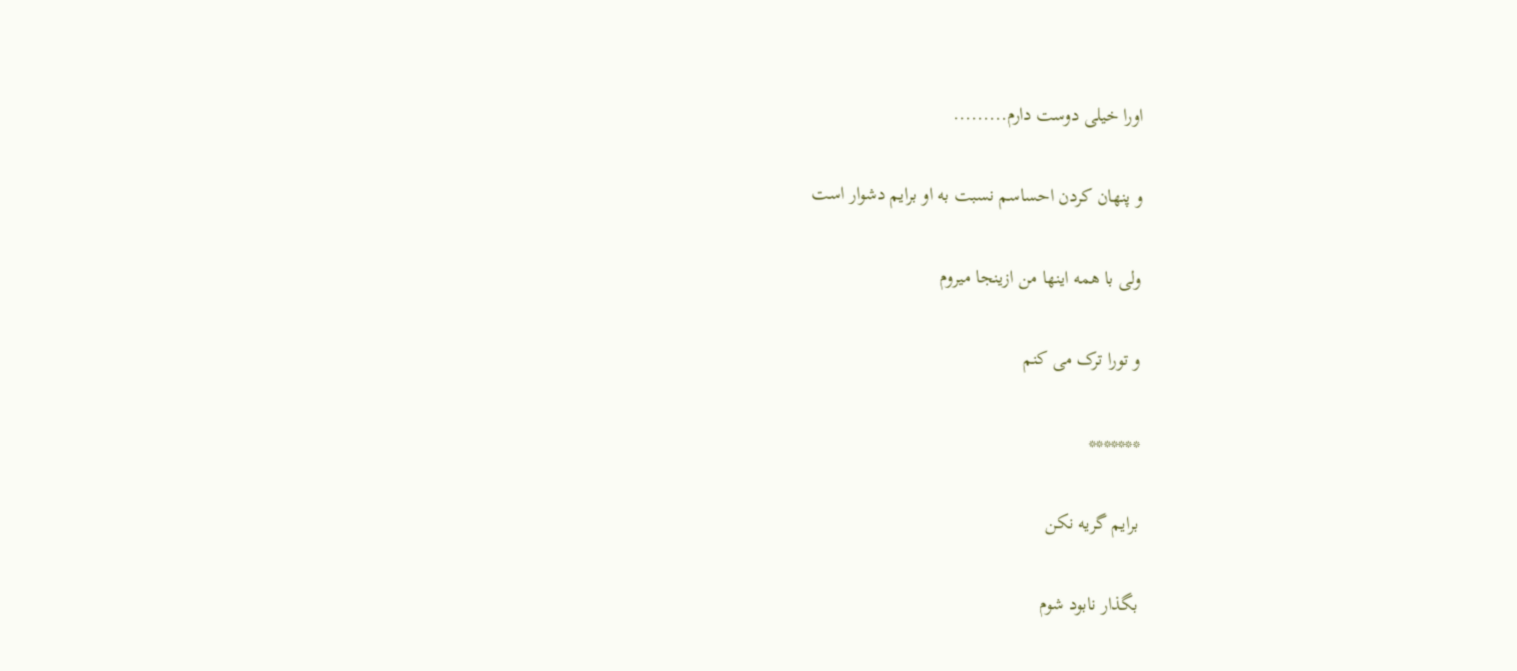اورا خیلی دوست دارم.........

و پنهان کردن احساسم نسبت به او برایم دشوار است

ولی با همه اینها من ازینجا میروم

و تورا ترک می کنم

*******

برایم گریه نکن

بگذار نابود شوم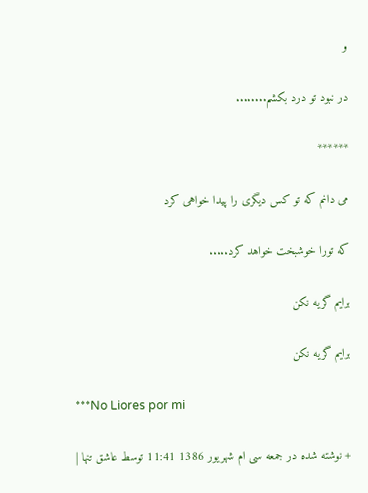و

در نبود تو درد بکشم........

******

می دانم که تو کس دیگری را پیدا خواهی کرد

که تورا خوشبخت خواهد کرد.....

برایم گریه نکن

برایم گریه نکن

***No Liores por mi

+ نوشته شده در جمعه سی ام شهریور 1386 11:41 توسط عاشق تنها |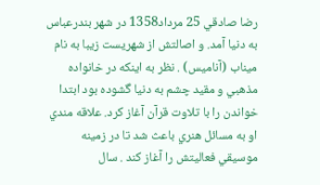رضا صادقي 25 مرداد1358 در شهر بندرعباس به دنيا آمد. و اصالتش از شهريست زيبا به نام ميناب (آناميس) . نظر به اينكه در خانواده مذهبي و مقيد چشم به دنيا گشوده بود ابتدا خواندن را با تلاوت قرآن آغاز كرد. علاقه مندي او به مسائل هنري باعث شد تا در زمينه موسيقي فعاليتش را آغاز كند . سال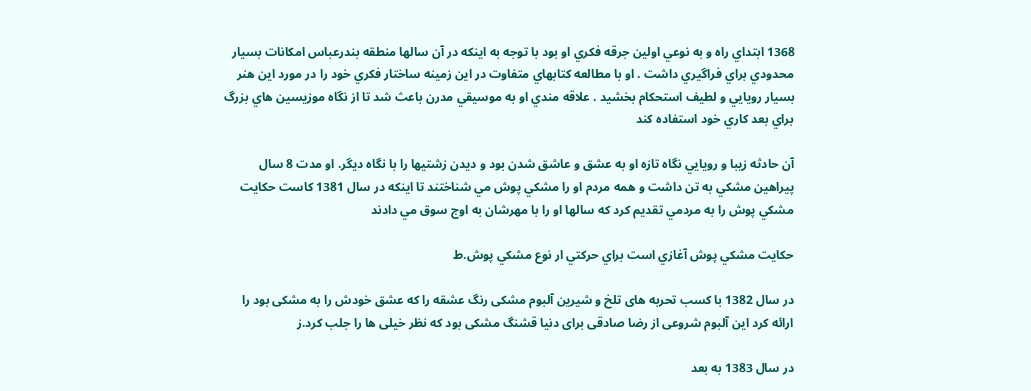1368 ابتداي راه و به نوعي اولين جرقه فكري او بود با توجه به اينكه در آن سالها منطقه بندرعباس امكانات بسيار محدودي براي فراگيري داشت . او با مطالعه كتابهاي متفاوت در اين زمينه ساختار فكري خود را در مورد اين هنر بسيار رويايي و لطيف استحكام بخشيد . علاقه مندي او به موسيقي مدرن باعث شد تا از نگاه موزيسين هاي بزرگ براي بعد كاري خود استفاده كند

آن حادثه زيبا و رويايي نگاه تازه او به عشق و عاشق شدن بود و ديدن زشتيها را با نگاه ديگر. او مدت 8 سال پيراهين مشكي به تن داشت و همه مردم او را مشكي پوش مي شناختند تا اينكه در سال 1381 كاست حكايت مشكي پوش را به مردمي تقديم كرد كه سالها او را با مهرشان به اوج سوق مي دادند

حكايت مشكي پوش آغازي است براي حركتي ار نوع مشكي پوش.ط

در سال 1382 با کسب تحربه های تلخ و شیرین آلبوم مشکی رنگ عشقه را که عشق خودش را به مشکی بود را ارائه کرد این آلبوم شروعی از رضا صادقی برای دنیا قشنگ مشکی بود که نظر خیلی ها را جلب کرد.ز

در سال 1383 به بعد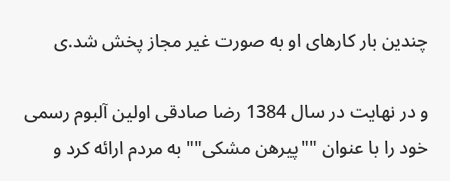چندین بار کارهای او به صورت غیر مجاز پخش شد.ی

و در نهایت در سال 1384 رضا صادقی اولین آلبوم رسمی خود را با عنوان ""پیرهن مشکی""به مردم ارائه کرد و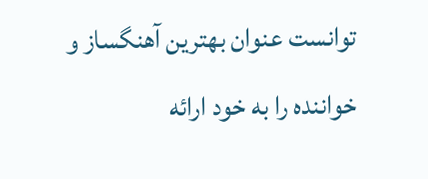توانست عنوان بهترین آهنگساز و خواننده را به خود ارائه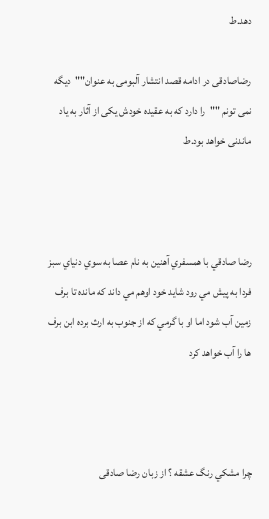دهد.ط

رضاصادقی در ادامه قصد انتشار آلبومی به عنوان""دیگه نمی تونم ""را دارد که به عقیده خودش یکی از آثار به یاد ماندنی خواهد بود.ط



رضا صادقي با همسفري آهنين به نام عصا به سوي دنياي سبز فردا به پيش مي رود شايد خود اوهم مي داند كه مانده تا برف زمين آب شود اما او با گرمي كه از جنوب به ارث برده ابن برف ها را آب خواهد كرد



چرا مشکي رنگ عشقه ؟ از زبان رضا صادقی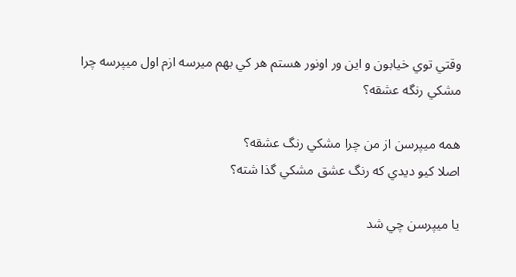وقتي توي خيابون و اين ور اونور هستم هر کي بهم ميرسه ازم اول ميپرسه چرا مشکي رنگه عشقه؟

همه ميپرسن از من چرا مشکي رنگ عشقه؟
اصلا کيو ديدي که رنگ عشق مشکي گذا شته؟

يا ميپرسن چي شد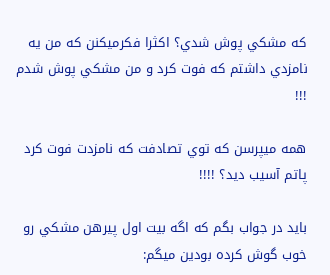که مشکي پوش شدي؟ اکثرا فکرميکنن که من يه نامزدي داشتم که فوت کرد و من مشکي پوش شدم !!!

همه ميپرسن که توي تصادفت که نامزدت فوت کرد پاتم آسيب ديد؟ !!!!

بايد در جواب بگم که اگه بيت اول پيرهن مشکي رو خوب گوش کرده بودين ميگم: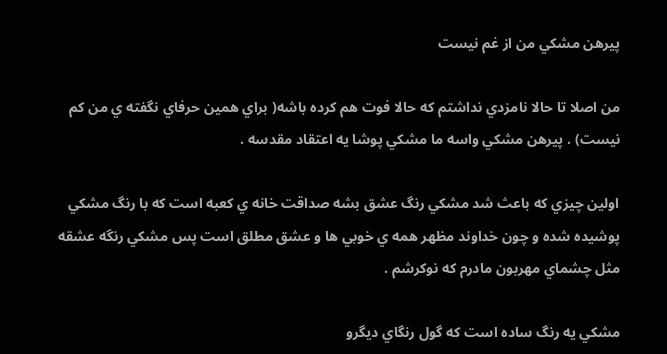پيرهن مشکي من از غم نيست

من اصلا تا حالا نامزدي نداشتم که حالا فوت هم کرده باشه( براي همين حرفاي نگفته ي من کم نيست) . پيرهن مشکي واسه ما مشکي پوشا يه اعتقاد مقدسه .

اولين چيزي که باعث شد مشکي رنگ عشق بشه صداقت خانه ي کعبه است که با رنگ مشکي پوشيده شده و چون خداوند مظهر همه ي خوبي ها و عشق مطلق است پس مشکي رنگه عشقه مثل چشماي مهربون مادرم که نوکرشم .

مشکي يه رنگ ساده است که گول رنگاي ديگرو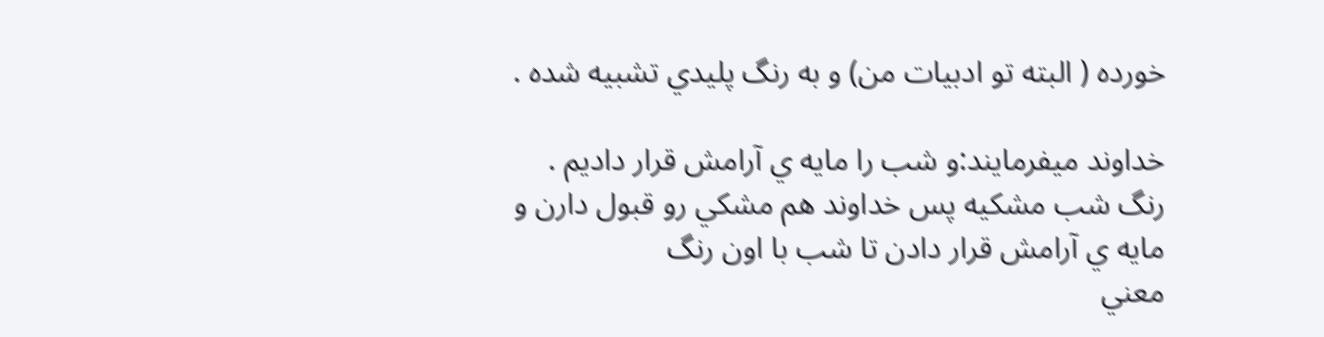خورده ( البته تو ادبيات من) و به رنگ پليدي تشبيه شده .

خداوند ميفرمايند:و شب را مايه ي آرامش قرار داديم . رنگ شب مشکيه پس خداوند هم مشکي رو قبول دارن و مايه ي آرامش قرار دادن تا شب با اون رنگ
معني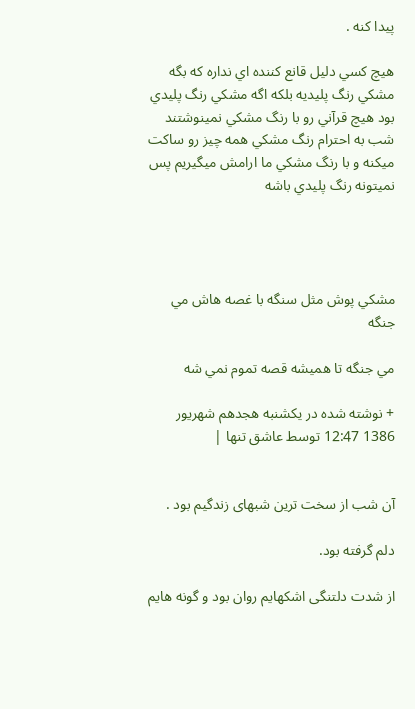پيدا کنه .

هيچ کسي دليل قانع کننده اي نداره که بگه مشکي رنگ پليديه بلکه اگه مشکي رنگ پليدي بود هيچ قرآني رو با رنگ مشکي نمينوشتند شب به احترام رنگ مشکي همه چيز رو ساکت ميکنه و با رنگ مشکي ما ارامش ميگيريم پس نميتونه رنگ پليدي باشه




مشكي پوش مثل سنگه با غصه هاش مي جنگه

مي جنگه تا هميشه قصه تموم نمي شه

+ نوشته شده در یکشنبه هجدهم شهریور 1386 12:47 توسط عاشق تنها |


آن شب از سخت ترین شبهای زندگیم بود .

دلم گرفته بود.

از شدت دلتنگی اشکهایم روان بود و گونه هایم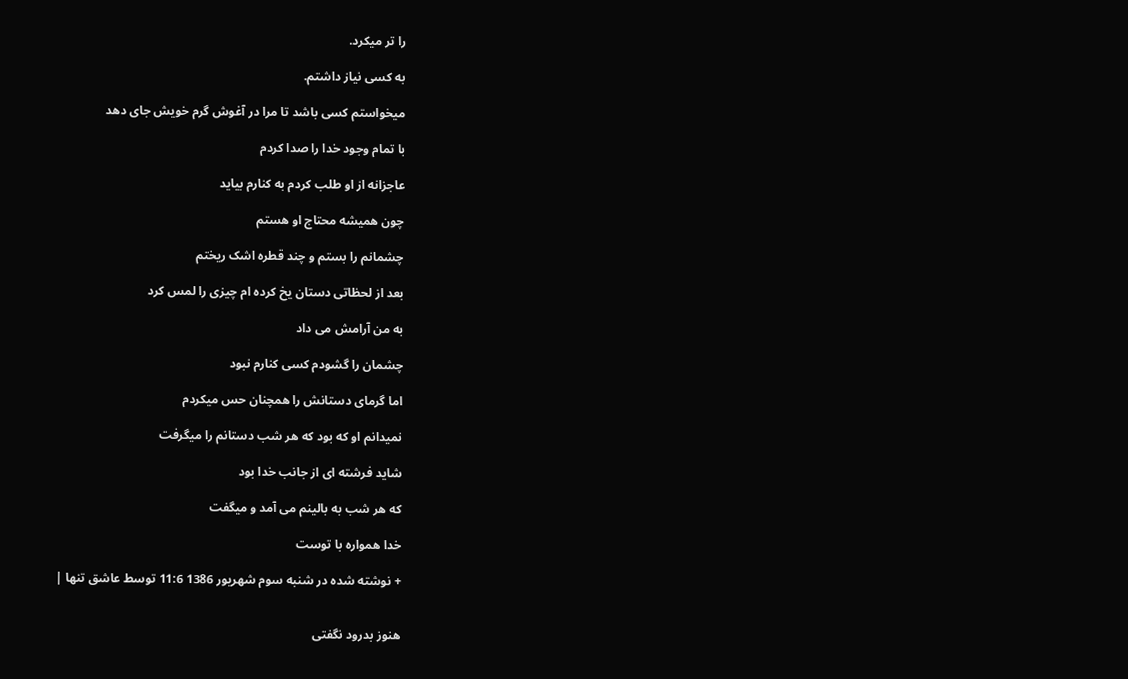را تر میکرد.

به کسی نیاز داشتم.

میخواستم کسی باشد تا مرا در آغوش گرم خویش جای دهد

با تمام وجود خدا را صدا کردم

عاجزانه از او طلب کردم به کنارم بیاید

چون همیشه محتاج او هستم

چشمانم را بستم و چند قطره اشک ریختم

بعد از لحظاتی دستان یخ کرده ام چیزی را لمس کرد

به من آرامش می داد

چشمان را گشودم کسی کنارم نبود

اما گرمای دستانش را همچنان حس میکردم

نمیدانم او که بود که هر شب دستانم را میگرفت

شاید فرشته ای از جانب خدا بود

که هر شب به بالینم می آمد و میگفت

خدا همواره با توست

+ نوشته شده در شنبه سوم شهریور 1386 11:6 توسط عاشق تنها |


هنوز بدرود نگفتی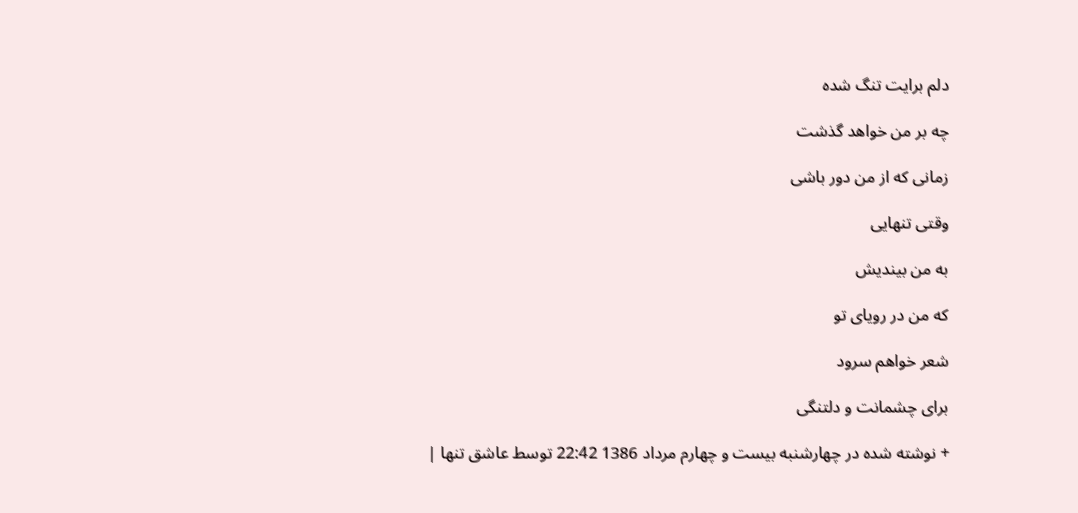دلم برایت تنگ شده

چه بر من خواهد گذشت

زمانی که از من دور باشی

وقتی تنهایی

به من بیندیش

که من در رویای تو

شعر خواهم سرود

برای چشمانت و دلتنگی

+ نوشته شده در چهارشنبه بیست و چهارم مرداد 1386 22:42 توسط عاشق تنها |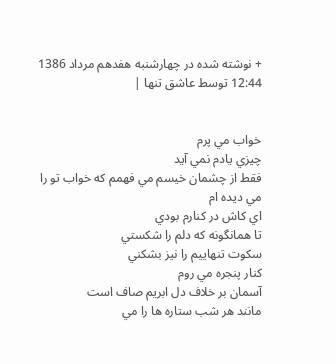+ نوشته شده در چهارشنبه هفدهم مرداد 1386 12:44 توسط عاشق تنها |


خواب مي پرم
چيزي يادم نمي آيد
فقط از چشمان خيسم مي فهمم كه خواب تو را مي ديده ام
اي كاش در كنارم بودي
تا همانگونه كه دلم را شكستي
سكوت تنهاييم را نيز بشكني
كنار پنجره مي روم
آسمان بر خلاف دل ابريم صاف است
مانند هر شب ستاره ها را مي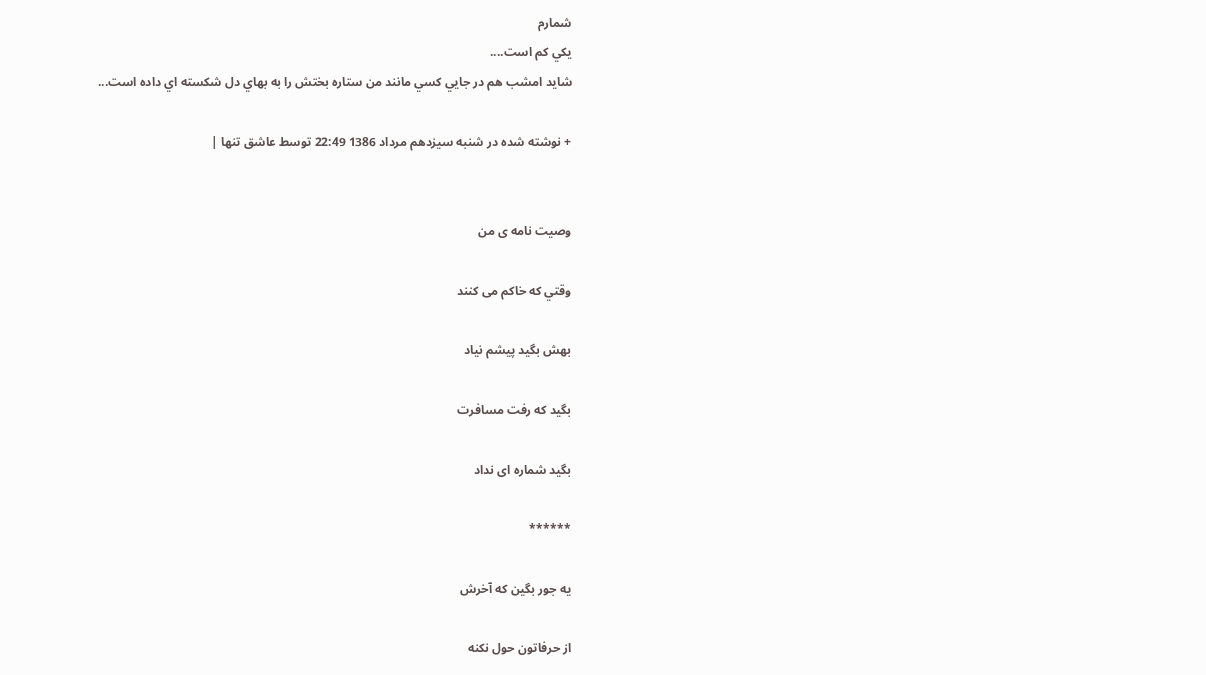شمارم
يكي كم است....
شايد امشب هم در جايي كسي مانند من ستاره بختش را به بهاي دل شكسته اي داده است...

+ نوشته شده در شنبه سیزدهم مرداد 1386 22:49 توسط عاشق تنها |


وصيت نامه ى من

وقتي كه خاكم مى كنند

بهش بگيد پيشم نياد

بگيد كه رفت مسافرت

بگيد شماره اى نداد

******

يه جور بگين كه آخرش

از حرفاتون حول نكنه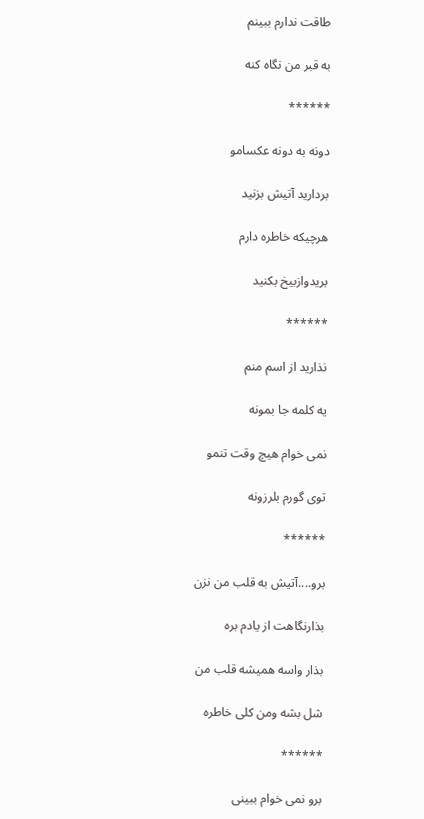طاقت ندارم ببينم

به قبر من نگاه كنه

******

دونه به دونه عكسامو

برداريد آتيش بزنيد

هرچيكه خاطره دارم

بريدوازبيخ بكنيد

******

نذاريد از اسم منم

يه كلمه جا بمونه

نمى خوام هيچ وقت تنمو

توى گورم بلرزونه

******

برو....آتيش به قلب من نزن

بذارنگاهت از يادم بره

بذار واسه هميشه قلب من

شل بشه ومن كلى خاطره

******

برو نمى خوام ببينى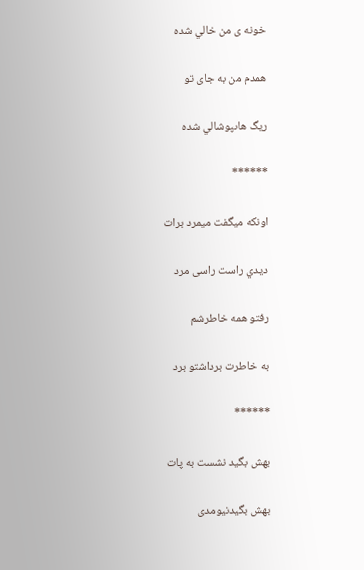خونه ى من خالي شده

همدم من به جاى تو

ريگ هاىپوشالي شده

******

اونكه ميگفت ميمرد برات

ديدي راست راسى مرد

رفتو همه خاطرشم

به خاطرت برداشتو برد

******

بهش بگيد نشست به پات

بهش بگيدنيومدى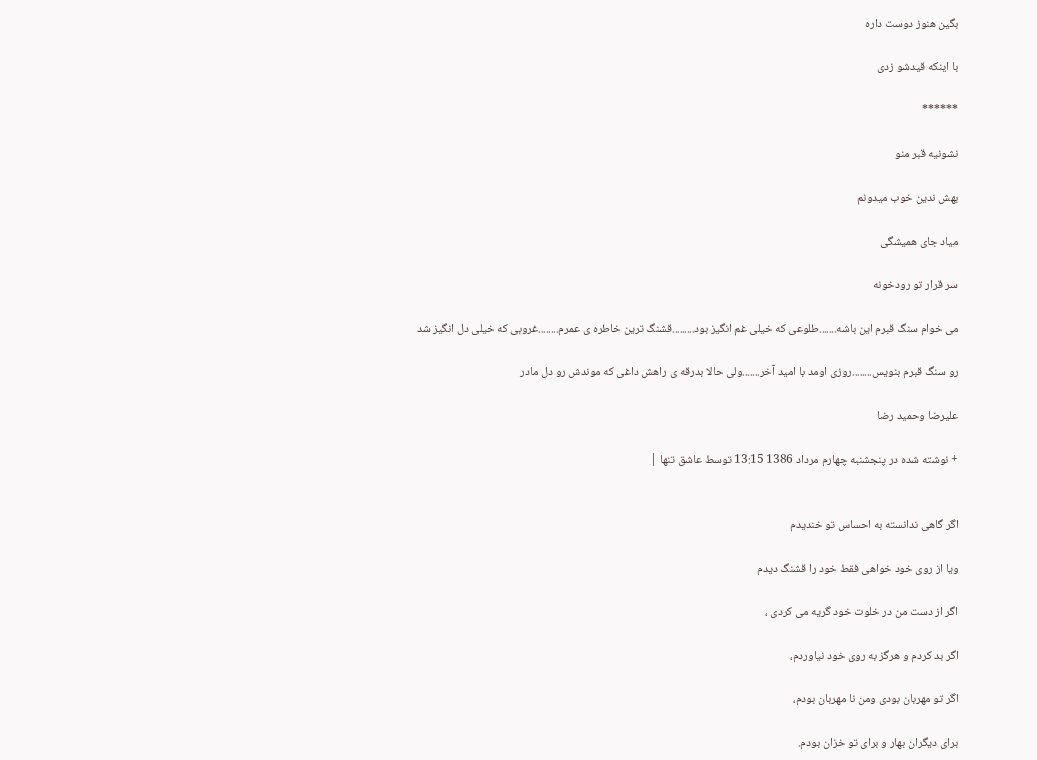بگين هنوز دوست داره

با اينكه قيدشو زدى

******

نشونيه قبر منو

بهش ندين خوب ميدونم

مياد جاى هميشگى

سر قرار تو رودخونه

مى خوام سنگ قبرم اين باشه.......طلوعى كه خيلى غم انگيز بود.........قشنگ ترين خاطره ى عمرم........غروبى كه خيلى دل انگيز شد

رو سنگ قبرم بنويس........روزى اومد با اميد آخر.......ولى حالا بدرقه ى راهش داغى كه موندش رو دل مادر

عليرضا وحميد رضا

+ نوشته شده در پنجشنبه چهارم مرداد 1386 13:15 توسط عاشق تنها |


اگر گاهی ندانسته به احساس تو خندیدم

ویا از روی خود خواهی فقط خود را قشنگ دیدم

اگر از دست من در خلوت خود گریه می کردی ،

اگر بد کردم و هرگز به روی خود نیاوردم،

اگر تو مهربان بودی ومن نا مهربان بودم،

برای دیگران بهار و برای تو خزان بودم.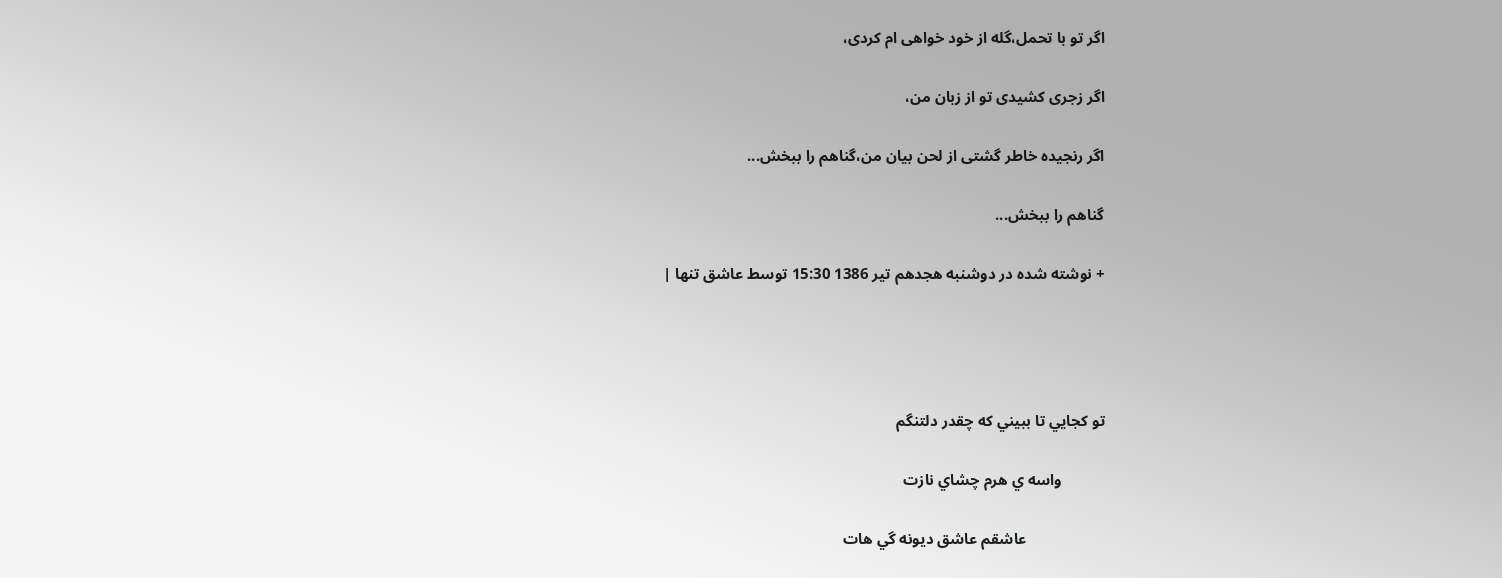اگر تو با تحمل،گله از خود خواهی ام کردی،

اگر زجری کشیدی تو از زبان من،

اگر رنجیده خاطر گشتی از لحن بیان من،گناهم را ببخش...

گناهم را ببخش...

+ نوشته شده در دوشنبه هجدهم تیر 1386 15:30 توسط عاشق تنها |




تو كجايي تا ببيني كه چقدر دلتنگم

           واسه ي هرم چشاي نازت

                    عاشقم عاشق ديونه گي هات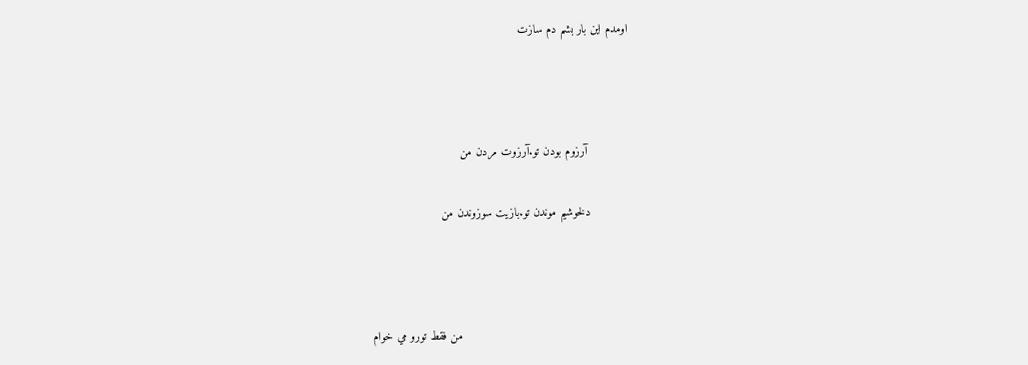اومدم اين بار بشم دم سازت



            آرزوم بودن تو.آرزوت مردن من

           دلخوشيم موندن تو.بازيت سوزوندن من



                                                من فقط تورو مي خوام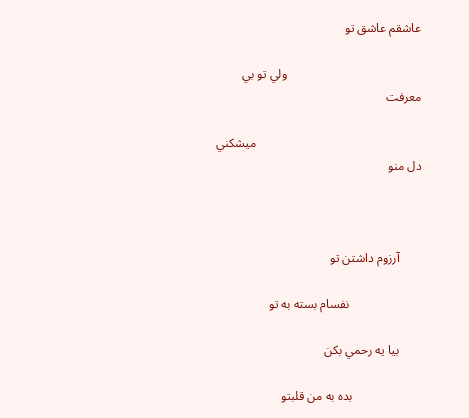عاشقم عاشق تو

                                           ولي تو بي معرفت

                                                     ميشكني دل منو



       آرزوم داشتن تو

                       نفسام بسته به تو

       بيا يه رحمي بكن

                      بده به من قلبتو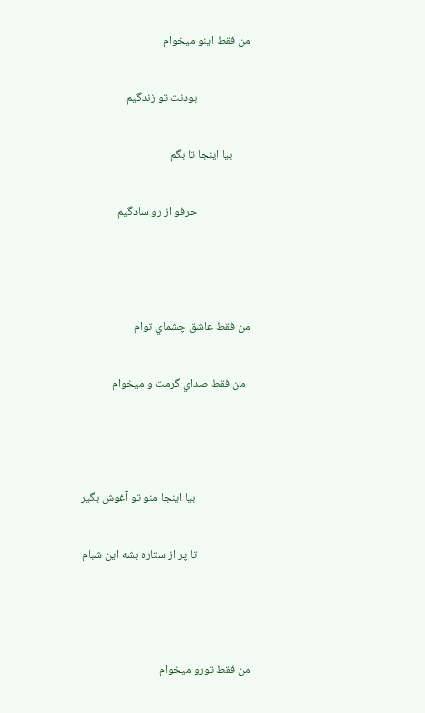من فقط اينو ميخوام

                    بودنت تو زندگيم

       بيا اينجا تا بگم

                    حرفو از رو سادگيم



من فقط عاشق چشماي توام

  من فقط صداي گرمت و ميخوام



                     بيا اينجا منو تو آغوش بگير

                    تا پر از ستاره بشه اين شبام



من فقط تورو ميخوام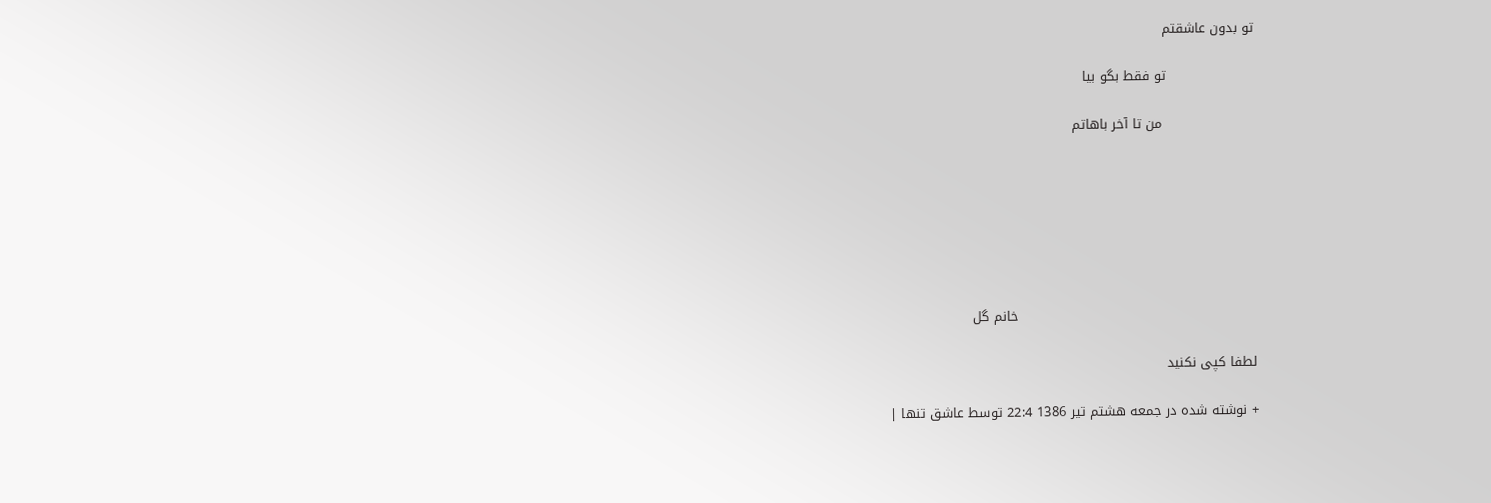تو بدون عاشقتم

                    تو فقط بگو بيا

                     من تا آخر باهاتم







                                                      خانم گل

لطفا کپی نکنید

+ نوشته شده در جمعه هشتم تیر 1386 22:4 توسط عاشق تنها |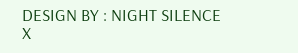DESIGN BY : NIGHT SILENCE X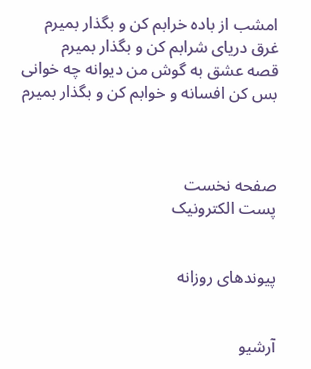امشب از باده خرابم کن و بگذار بمیرم
غرق دریای شرابم کن و بگذار بمیرم
قصه عشق به گوش من دیوانه چه خوانی
بس کن افسانه و خوابم کن و بگذار بمیرم



صفحه نخست
پست الکترونیک


پیوندهای روزانه


آرشیو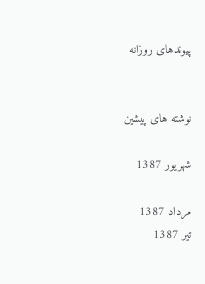پیوندهای روزانه


نوشته های پیشین

شهریور 1387

مرداد 1387
تیر 1387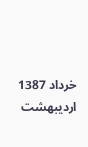خرداد 1387
اردیبهشت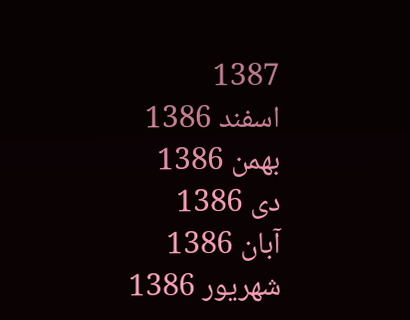1387
اسفند 1386
بهمن 1386
دی 1386
آبان 1386
شهریور 1386